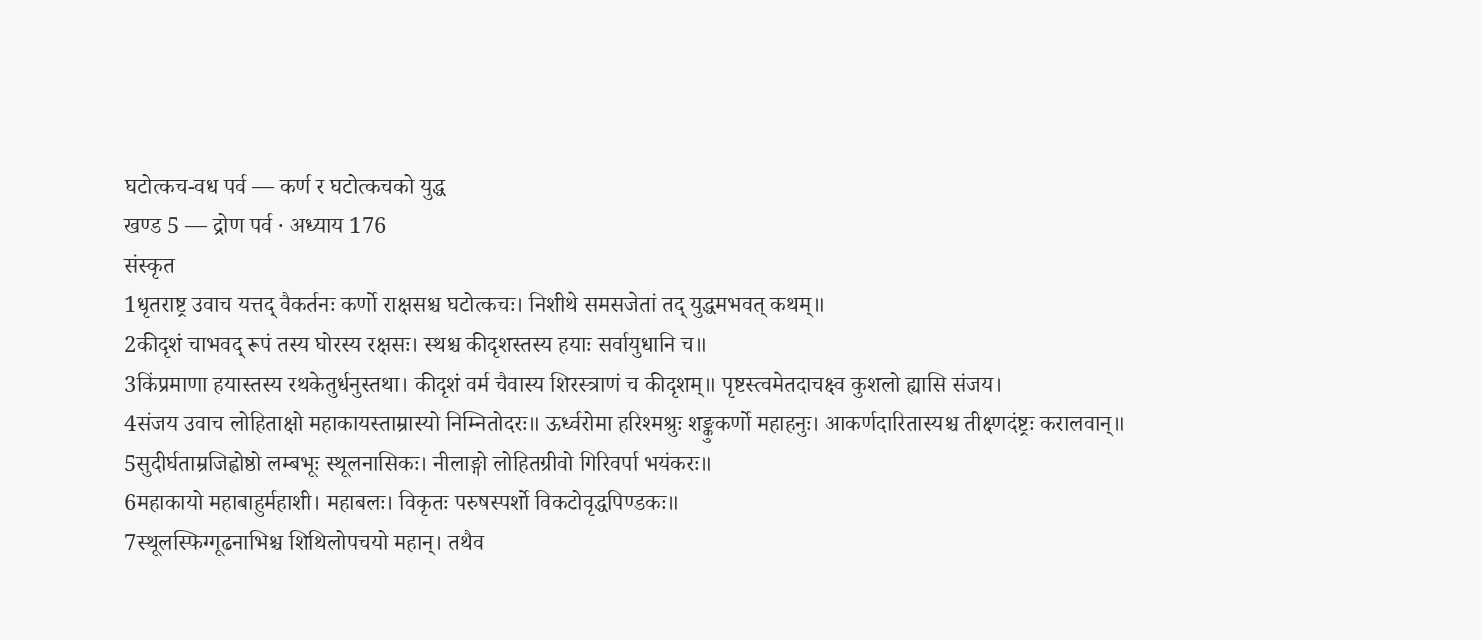घटोत्कच-वध पर्व — कर्ण र घटोत्कचको युद्ध
खण्ड 5 — द्रोण पर्व · अध्याय 176
संस्कृत
1धृतराष्ट्र उवाच यत्तद् वैकर्तनः कर्णो राक्षसश्च घटोत्कचः। निशीथे समसजेतां तद् युद्धमभवत् कथम्॥
2कीदृशं चाभवद् रूपं तस्य घोरस्य रक्षसः। स्थश्च कीदृशस्तस्य हयाः सर्वायुधानि च॥
3किंप्रमाणा हयास्तस्य रथकेतुर्धनुस्तथा। कीदृशं वर्म चैवास्य शिरस्त्राणं च कीदृशम्॥ पृष्टस्त्वमेतदाचक्ष्व कुशलो ह्यासि संजय।
4संजय उवाच लोहिताक्षो महाकायस्ताम्रास्यो निम्नितोदरः॥ ऊर्ध्वरोमा हरिश्मश्रुः शङ्कुकर्णो महाहनुः। आकर्णदारितास्यश्च तीक्ष्णदंष्ट्रः करालवान्॥
5सुदीर्घताम्रजिह्वोष्ठो लम्बभूः स्थूलनासिकः। नीलाङ्गो लोहितग्रीवो गिरिवर्पा भयंकरः॥
6महाकायो महाबाहुर्महाशी। महाबलः। विकृतः परुषस्पर्शो विकटोवृद्धपिण्डकः॥
7स्थूलस्फिग्गूढनाभिश्च शिथिलोपचयो महान्। तथैव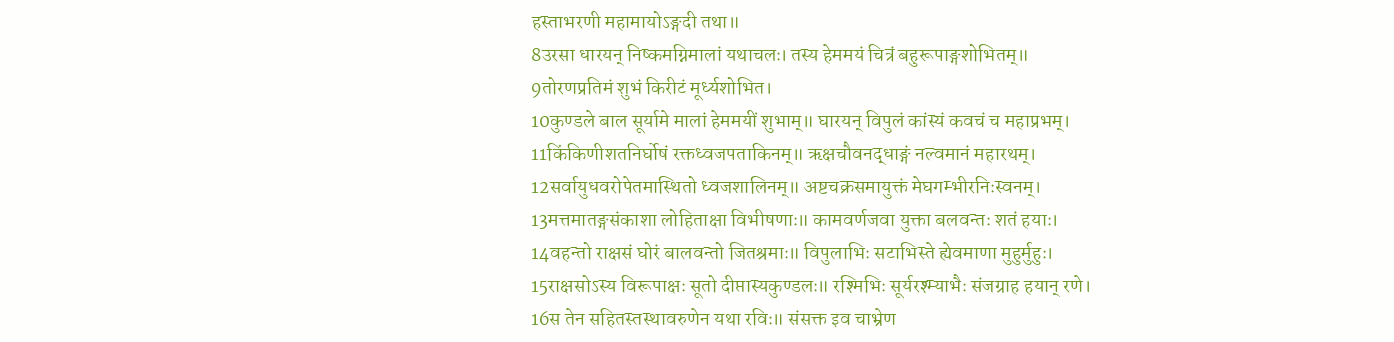हस्ताभरणी महामायोऽङ्गदी तथा॥
8उरसा धारयन् निष्कमग्निमालां यथाचलः। तस्य हेममयं चित्रं बहुरूपाङ्गशोभितम्॥
9तोरणप्रतिमं शुभं किरीटं मूर्ध्यशोभित।
10कुण्डले बाल सूर्यामे मालां हेममयीं शुभाम्॥ घारयन् विपुलं कांस्यं कवचं च महाप्रभम्।
11किंकिणीशतनिर्घोषं रक्तध्वजपताकिनम्॥ ऋक्षचौवनद्धाङ्गं नल्वमानं महारथम्।
12सर्वायुधवरोपेतमास्थितो ध्वजशालिनम्॥ अष्टचक्रसमायुक्तं मेघगम्भीरनिःस्वनम्।
13मत्तमातङ्गसंकाशा लोहिताक्षा विभीषणाः॥ कामवर्णजवा युक्ता बलवन्तः शतं हयाः।
14वहन्तो राक्षसं घोरं बालवन्तो जितश्रमाः॥ विपुलाभिः सटाभिस्ते ह्येवमाणा मुहुर्मुहुः।
15राक्षसोऽस्य विरूपाक्षः सूतो दीप्तास्यकुण्डलः॥ रश्मिभिः सूर्यरश्म्याभैः संजग्राह हयान् रणे।
16स तेन सहितस्तस्थावरुणेन यथा रविः॥ संसक्त इव चाभ्रेण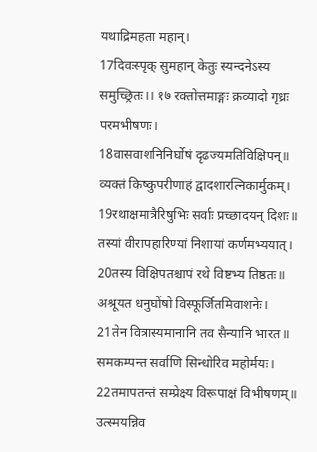यथाद्रिमहता महान्।
17दिवःस्पृक् सुमहान् केतुः स्यन्दनेऽस्य समुच्छ्रितः।। १७ रक्तोत्तमाङ्गः क्रव्यादो गृध्रः परमभीषणः।
18वासवाशनिनिर्घोषं दृढज्यमतिविक्षिपन्॥ व्यक्तं किष्कुपरीणाहं द्वादशारत्निकार्मुकम्।
19रथाक्षमात्रैरिषुभिः सर्वाः प्रच्छादयन् दिशः॥ तस्यां वीरापहारिण्यां निशायां कर्णमभ्ययात्।
20तस्य विक्षिपतश्चापं रथे विष्टभ्य तिष्ठतः॥ अश्रूयत धनुघोंषो विस्फूर्जितमिवाशनेः।
21तेन वित्रास्यमानानि तव सैन्यानि भारत॥ समकम्पन्त सर्वाणि सिन्धोरिव महोर्मयः।
22तमापतन्तं सम्प्रेक्ष्य विरूपाक्षं विभीषणम्॥ उत्स्मयन्निव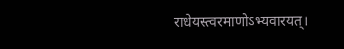राधेयस्त्वरमाणोऽभ्यवारयत्।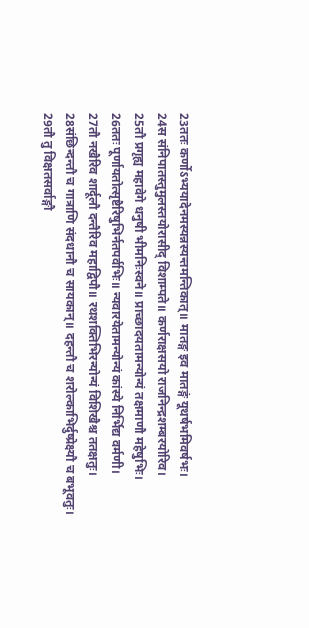23ततः कर्णोऽभ्ययादेनमस्यन्नस्यन्तमन्तिकात्॥ मातङ्ग इव मातङ्गं यूथर्षभमिवर्षभः।
24स संनिपातस्तुमुलस्तयोरासीद् विशाम्पते॥ कर्णराक्षसयो राजनिन्द्रशम्बरयोरिव।
25तौ प्रगृह्य महावेगे धनुषी भीमनिःस्वने॥ प्राच्छादयतामन्योन्यं तक्षमाणौ महेषुभिः।
26ततः पूर्णायतोत्सृष्टैरिषुभिर्नतपर्वभिः॥ न्यवारयेतामन्योन्यं कांस्ये निर्भिद्य वर्मणी।
27तौ नखैरिव शार्दूलौ दन्तैरिव महाद्विपौ॥ रथशक्तिभिरन्योन्यं विशिखैश्च ततक्षतुः।
28संछिन्दन्तौ च गात्राणि संदधानौ च सायकान्॥ दहन्तौ च शरोल्काभिर्दुष्प्रेक्ष्यौ च बभूवतुः।
29तौ तु विक्षतसर्वाङ्गौ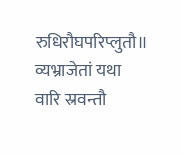रुधिरौघपरिप्लुतौ॥ व्यभ्राजेतां यथा वारि स्रवन्तौ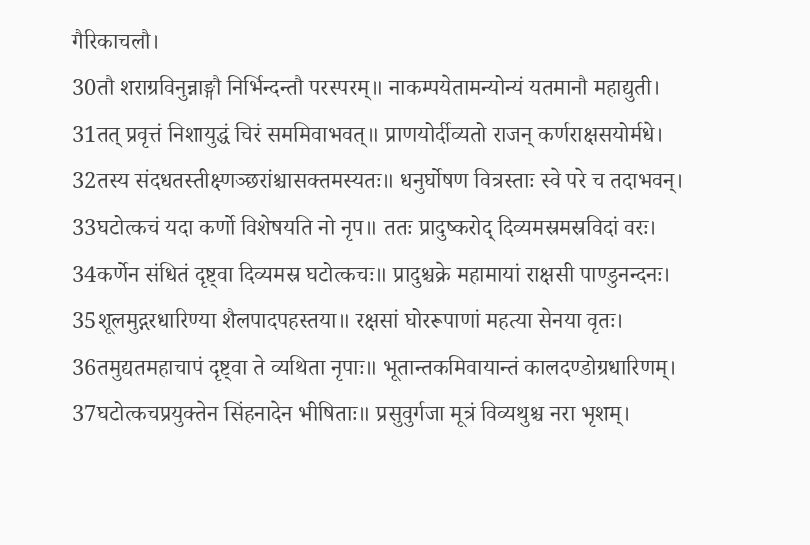गैरिकाचलौ।
30तौ शराग्रविनुन्नाङ्गौ निर्भिन्दन्तौ परस्परम्॥ नाकम्पयेतामन्योन्यं यतमानौ महाद्युती।
31तत् प्रवृत्तं निशायुद्धं चिरं सममिवाभवत्॥ प्राणयोर्दीव्यतो राजन् कर्णराक्षसयोर्मधे।
32तस्य संदधतस्तीक्ष्णञ्छरांश्चासक्तमस्यतः॥ धनुर्घोषण वित्रस्ताः स्वे परे च तदाभवन्।
33घटोत्कचं यदा कर्णो विशेषयति नो नृप॥ ततः प्रादुष्करोद् दिव्यमस्रमस्रविदां वरः।
34कर्णेन संधितं दृष्ट्वा दिव्यमस्र घटोत्कचः॥ प्रादुश्चक्रे महामायां राक्षसी पाण्डुनन्दनः।
35शूलमुद्गरधारिण्या शैलपादपहस्तया॥ रक्षसां घोररूपाणां महत्या सेनया वृतः।
36तमुद्यतमहाचापं दृष्ट्वा ते व्यथिता नृपाः॥ भूतान्तकमिवायान्तं कालदण्डोग्रधारिणम्।
37घटोत्कचप्रयुक्तेन सिंहनादेन भीषिताः॥ प्रसुवुर्गजा मूत्रं विव्यथुश्च नरा भृशम्।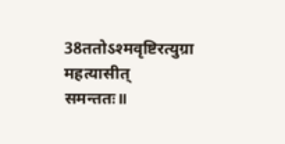38ततोऽश्मवृष्टिरत्युग्रा महत्यासीत् समन्ततः॥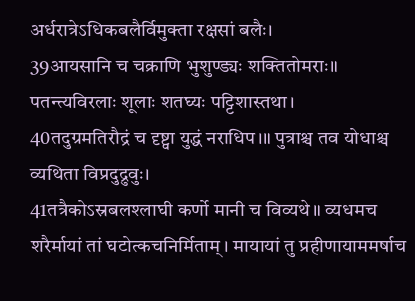अर्धरात्रेऽधिकबलैर्विमुक्ता रक्षसां बलैः।
39आयसानि च चक्राणि भुशुण्ड्यः शक्तितोमराः॥ पतन्त्यविरलाः शूलाः शतघ्यः पट्टिशास्तथा।
40तदुग्रमतिरौद्रं च दृष्ट्वा युद्धं नराधिप।॥ पुत्राश्च तव योधाश्च व्यथिता विप्रदुद्रुवुः।
41तत्रैकोऽस्रबलश्लाघी कर्णो मानी च विव्यथे॥ व्यधमच शरैर्मायां तां घटोत्कचनिर्मिताम्। मायायां तु प्रहीणायाममर्षाच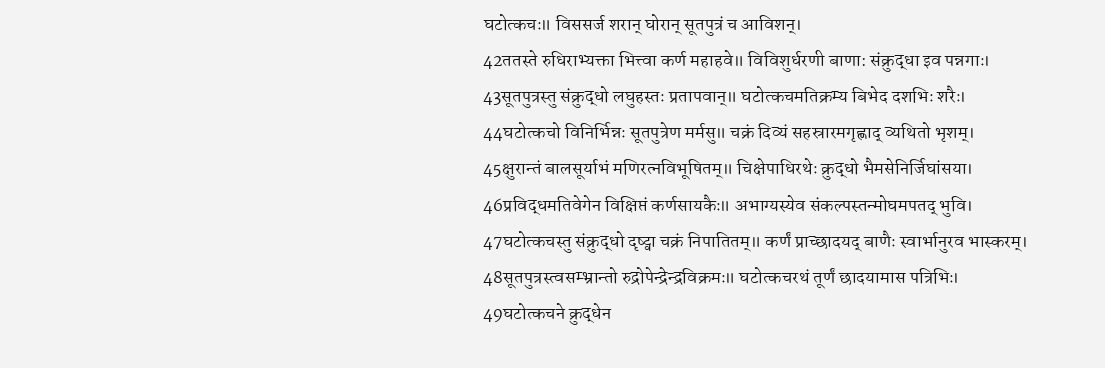घटोत्कचः॥ विससर्ज शरान् घोरान् सूतपुत्रं च आविशन्।
42ततस्ते रुधिराभ्यक्ता भित्त्वा कर्ण महाहवे॥ विविशुर्धरणी बाणा: संक्रुद्धा इव पन्नगाः।
43सूतपुत्रस्तु संक्रुद्धो लघुहस्तः प्रतापवान्॥ घटोत्कचमतिक्रम्य बिभेद दशभिः शरैः।
44घटोत्कचो विनिर्भिन्नः सूतपुत्रेण मर्मसु॥ चक्रं दिव्यं सहस्रारमगृह्णाद् व्यथितो भृशम्।
45क्षुरान्तं बालसूर्याभं मणिरत्नविभूषितम्॥ चिक्षेपाधिरथेः क्रुद्धो भैमसेनिर्जिघांसया।
46प्रविद्धमतिवेगेन विक्षिप्तं कर्णसायकैः॥ अभाग्यस्येव संकल्पस्तन्मोघमपतद् भुवि।
47घटोत्कचस्तु संक्रुद्धो दृष्ट्वा चक्रं निपातितम्॥ कर्णं प्राच्छादयद् बाणैः स्वार्भानुरव भास्करम्।
48सूतपुत्रस्त्वसम्भ्रान्तो रुद्रोपेन्द्रेन्द्रविक्रमः॥ घटोत्कचरथं तूर्णं छादयामास पत्रिभिः।
49घटोत्कचने क्रुद्धेन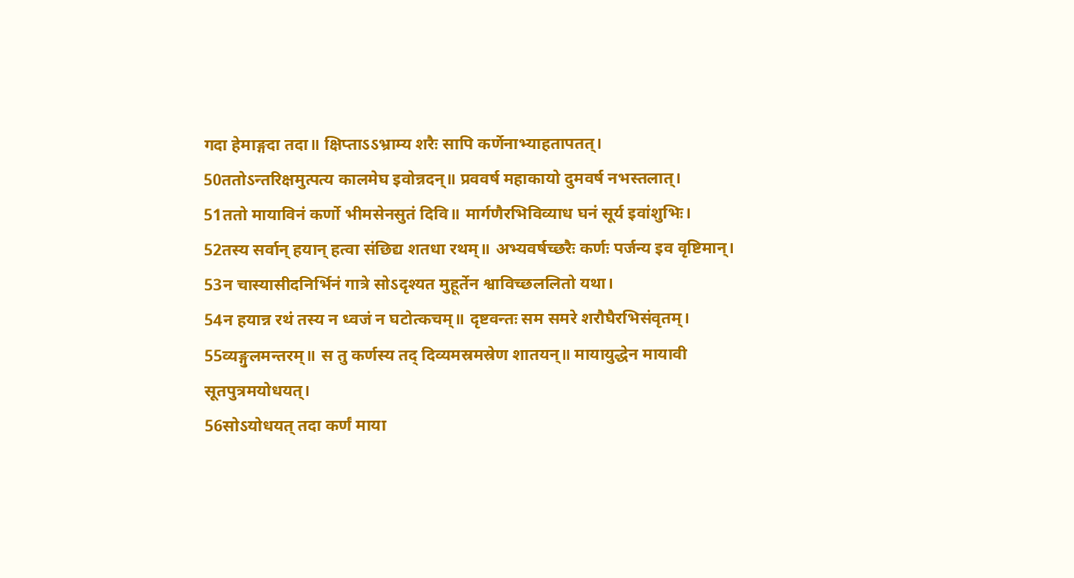गदा हेमाङ्गदा तदा॥ क्षिप्ताऽऽभ्राम्य शरैः सापि कर्णेनाभ्याहतापतत्।
50ततोऽन्तरिक्षमुत्पत्य कालमेघ इवोन्नदन्॥ प्रववर्ष महाकायो दुमवर्ष नभस्तलात्।
51ततो मायाविनं कर्णो भीमसेनसुतं दिवि॥ मार्गणैरभिविव्याध घनं सूर्य इवांशुभिः।
52तस्य सर्वान् हयान् हत्वा संछिद्य शतधा रथम्॥ अभ्यवर्षच्छरैः कर्णः पर्जन्य इव वृष्टिमान्।
53न चास्यासीदनिर्भिनं गात्रे सोऽदृश्यत मुहूर्तेन श्वाविच्छललितो यथा।
54न हयान्न रथं तस्य न ध्वजं न घटोत्कचम्॥ दृष्टवन्तः सम समरे शरौघैरभिसंवृतम्।
55व्यङ्गुलमन्तरम्॥ स तु कर्णस्य तद् दिव्यमस्रमस्रेण शातयन्॥ मायायुद्धेन मायावी सूतपुत्रमयोधयत्।
56सोऽयोधयत् तदा कर्णं माया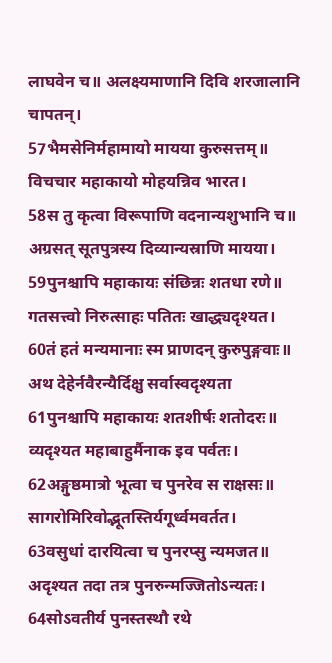लाघवेन च॥ अलक्ष्यमाणानि दिवि शरजालानि चापतन्।
57भैमसेनिर्महामायो मायया कुरुसत्तम्॥ विचचार महाकायो मोहयन्निव भारत।
58स तु कृत्वा विरूपाणि वदनान्यशुभानि च॥ अग्रसत् सूतपुत्रस्य दिव्यान्यस्राणि मायया।
59पुनश्चापि महाकायः संछिन्नः शतधा रणे॥ गतसत्त्वो निरुत्साहः पतितः खाद्ध्यदृश्यत।
60तं हतं मन्यमानाः स्म प्राणदन् कुरुपुङ्गवाः॥ अथ देहेर्नवैरन्यैर्दिक्षु सर्वास्वदृश्यता
61पुनश्चापि महाकायः शतशीर्षः शतोदरः॥ व्यदृश्यत महाबाहुर्मैनाक इव पर्वतः।
62अङ्गुष्ठमात्रो भूत्वा च पुनरेव स राक्षसः॥ सागरोमिरिवोद्भूतस्तिर्यगूर्ध्वमवर्तत।
63वसुधां दारयित्वा च पुनरप्सु न्यमजत॥ अदृश्यत तदा तत्र पुनरुन्मज्जितोऽन्यतः।
64सोऽवतीर्य पुनस्तस्थौ रथे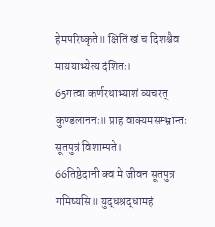हेमपरिष्कृते॥ क्षितिं खं च दिशश्चैव माययाभ्येत्य दंशितः।
65गत्वा कर्णरथाभ्याशं व्यचरत् कुण्डलाननः॥ प्राह वाक्यमसम्भ्रान्तः सूतपुत्रं विशाम्पते।
66तिष्ठेदानी क्व मे जीवन सूतपुत्र गमिष्यसि॥ युद्धश्रद्धामहं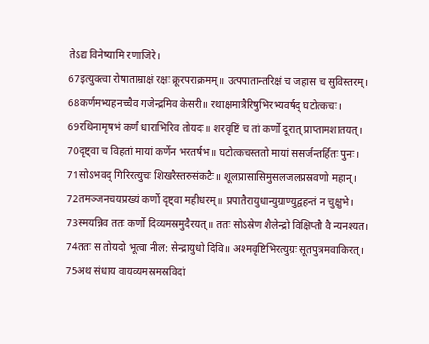तेऽद्य विनेष्यामि रणाजिरे।
67इत्युक्त्वा रोषाताम्राक्षं रक्षः क्रूरपराक्रमम्॥ उत्पपातान्तरिक्षं च जहास च सुविस्तरम्।
68कर्णमभ्यहनच्चैव गजेन्द्रमिव केसरी॥ रथाक्षमात्रैरिषुभिरभ्यवर्षद् घटोत्कचः।
69रथिनामृषभं कर्णं धाराभिरिव तोयदः॥ शरवृष्टिं च तां कर्णो दूरात् प्राप्तामशातयत्।
70दृष्ट्वा च विहतां मायां कर्णेन भरतर्षभ॥ घटोत्कचस्ततो मायां ससर्जन्तर्हितः पुनः।
71सोऽभवद् गिरिरत्युचः शिखरैस्तरुसंकटैः॥ शूलप्रासासिमुसलजलप्रस्रवणो महान्।
72तमञ्जनचयप्रख्यं कर्णो दृष्ट्वा महीधरम्॥ प्रपातैरायुधान्युग्राण्युद्वहन्तं न चुक्षुभे।
73स्मयन्निव ततः कर्णो दिव्यमस्रमुदैरयत्॥ ततः सोऽस्रेण शैलेन्द्रो विक्षिप्तौ वै न्यनश्यत।
74ततः स तोयदो भूत्वा नील: सेन्द्रायुधो दिवि॥ अश्मवृष्टिभिरत्युग्रः सूतपुत्रमवाकिरत्।
75अथ संधाय वायव्यमस्रमस्रविदां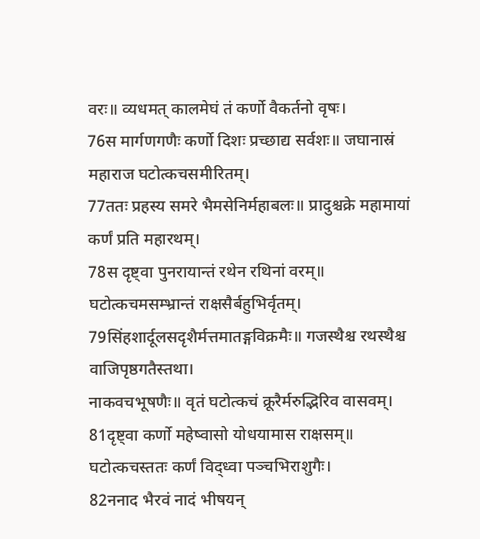वरः॥ व्यधमत् कालमेघं तं कर्णो वैकर्तनो वृषः।
76स मार्गणगणैः कर्णो दिशः प्रच्छाद्य सर्वशः॥ जघानास्रं महाराज घटोत्कचसमीरितम्।
77ततः प्रहस्य समरे भैमसेनिर्महाबलः॥ प्रादुश्चक्रे महामायां कर्णं प्रति महारथम्।
78स दृष्ट्वा पुनरायान्तं रथेन रथिनां वरम्॥ घटोत्कचमसम्भ्रान्तं राक्षसैर्बहुभिर्वृतम्।
79सिंहशार्दूलसदृशैर्मत्तमातङ्गविक्रमैः॥ गजस्थैश्च रथस्थैश्च वाजिपृष्ठगतैस्तथा।
नाकवचभूषणैः॥ वृतं घटोत्कचं क्रूरैर्मरुद्भिरिव वासवम्।
81दृष्ट्वा कर्णो महेष्वासो योधयामास राक्षसम्॥ घटोत्कचस्ततः कर्णं विद्ध्वा पञ्चभिराशुगैः।
82ननाद भैरवं नादं भीषयन्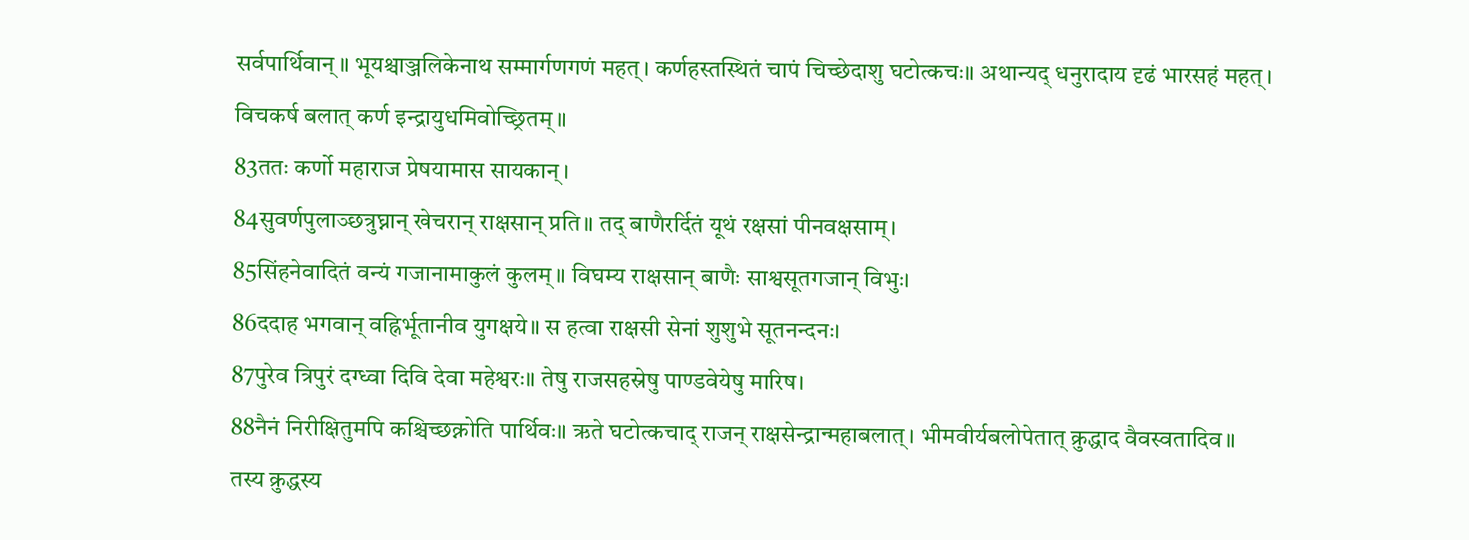सर्वपार्थिवान्॥ भूयश्चाञ्जलिकेनाथ सम्मार्गणगणं महत्। कर्णहस्तस्थितं चापं चिच्छेदाशु घटोत्कचः॥ अथान्यद् धनुरादाय दृढं भारसहं महत्। विचकर्ष बलात् कर्ण इन्द्रायुधमिवोच्छ्रितम्॥
83ततः कर्णो महाराज प्रेषयामास सायकान्।
84सुवर्णपुलाञ्छत्रुघ्नान् खेचरान् राक्षसान् प्रति॥ तद् बाणैरर्दितं यूथं रक्षसां पीनवक्षसाम्।
85सिंहनेवादितं वन्यं गजानामाकुलं कुलम्॥ विघम्य राक्षसान् बाणैः साश्वसूतगजान् विभुः।
86ददाह भगवान् वह्निर्भूतानीव युगक्षये॥ स हत्वा राक्षसी सेनां शुशुभे सूतनन्दनः।
87पुरेव त्रिपुरं दग्ध्वा दिवि देवा महेश्वरः॥ तेषु राजसहस्रेषु पाण्डवेयेषु मारिष।
88नैनं निरीक्षितुमपि कश्चिच्छक्नोति पार्थिवः॥ ऋते घटोत्कचाद् राजन् राक्षसेन्द्रान्महाबलात्। भीमवीर्यबलोपेतात् क्रुद्धाद वैवस्वतादिव॥ तस्य क्रुद्धस्य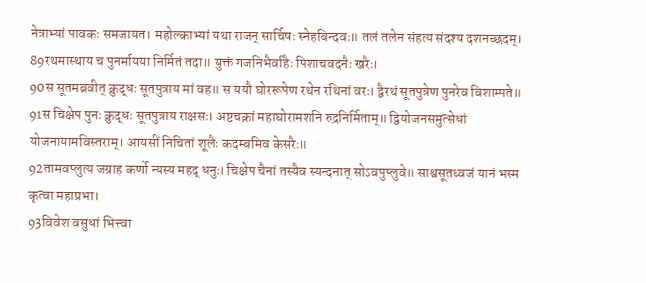नेत्राभ्यां पावकः समजायत। महोल्काभ्यां यथा राजन् सार्चिषः स्नेहबिन्दवः॥ तलं तलेन संहत्य संदश्य दशनच्छदम्।
89रथमास्थाय च पुनर्मायया निर्मितं तदा॥ युक्तं गजनिभैर्वाहैः पिशाचवदनैः खरैः।
90स सूतमब्रवीत् क्रुद्धः सूतपुत्राय मां वह॥ स ययौ घोररूपेण रथेन रथिनां वरः। द्वैरथं सूतपुत्रेण पुनरेव विशाम्पते॥
91स चिक्षेप पुनः क्रुद्धः सूतपुत्राय राक्षसः। अष्टचक्रां महाघोरामशनि रुद्रनिर्मिताम्॥ द्वियोजनसमुत्सेधां योजनायामविस्तराम्। आयसीं निचितां शूलैः कदम्बमिव केसरैः॥
92तामवप्लुत्य जग्राह कर्णो न्यस्य महद् धनुः। चिक्षेप चैनां तस्यैव स्यन्दनात् सोऽवपुप्लुवे॥ साश्वसूतध्वजं यानं भस्म कृत्वा महाप्रभा।
93विवेश वसुधां भित्त्वा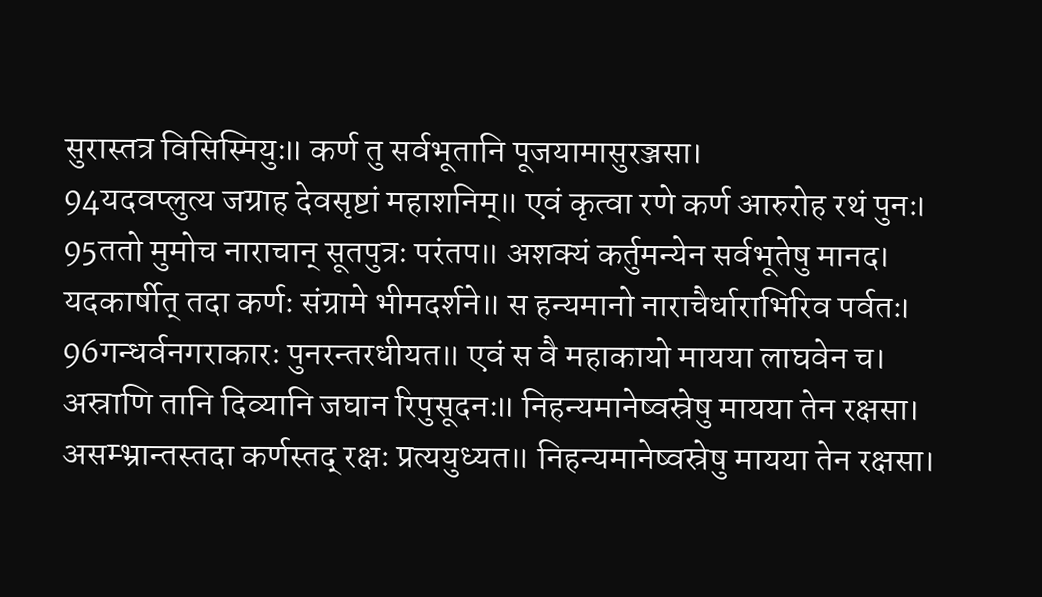सुरास्तत्र विसिस्मियुः॥ कर्ण तु सर्वभूतानि पूजयामासुरञ्जसा।
94यदवप्लुत्य जग्राह देवसृष्टां महाशनिम्॥ एवं कृत्वा रणे कर्ण आरुरोह रथं पुनः।
95ततो मुमोच नाराचान् सूतपुत्रः परंतप॥ अशक्यं कर्तुमन्येन सर्वभूतेषु मानद। यदकार्षीत् तदा कर्णः संग्रामे भीमदर्शने॥ स हन्यमानो नाराचैर्धाराभिरिव पर्वतः।
96गन्धर्वनगराकारः पुनरन्तरधीयत॥ एवं स वै महाकायो मायया लाघवेन च। अस्राणि तानि दिव्यानि जघान रिपुसूदनः॥ निहन्यमानेष्वस्रेषु मायया तेन रक्षसा। असम्भ्रान्तस्तदा कर्णस्तद् रक्षः प्रत्ययुध्यत॥ निहन्यमानेष्वस्रेषु मायया तेन रक्षसा।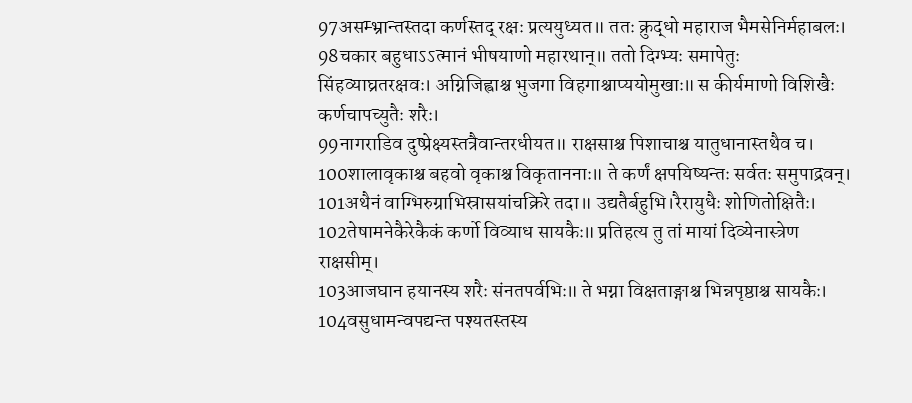97असम्भ्रान्तस्तदा कर्णस्तद् रक्षः प्रत्ययुध्यत॥ ततः क्रुद्धो महाराज भैमसेनिर्महाबलः।
98चकार बहुधाऽऽत्मानं भीषयाणो महारथान्॥ ततो दिग्भ्यः समापेतुः सिंहव्याघ्रतरक्षवः। अग्निजिह्वाश्च भुजगा विहगाश्चाप्ययोमुखाः॥ स कीर्यमाणो विशिखैः कर्णचापच्युतैः शरैः।
99नागराडिव दुष्प्रेक्ष्यस्तत्रैवान्तरधीयत॥ राक्षसाश्च पिशाचाश्च यातुधानास्तथैव च।
100शालावृकाश्च बहवो वृकाश्च विकृताननाः॥ ते कर्णं क्षपयिष्यन्तः सर्वतः समुपाद्रवन्।
101अथैनं वाग्भिरुग्राभिस्रासयांचक्रिरे तदा॥ उद्यतैर्बहुभि।रैरायुधैः शोणितोक्षितैः।
102तेषामनेकैरेकैकं कर्णो विव्याध सायकैः॥ प्रतिहत्य तु तां मायां दिव्येनास्त्रेण राक्षसीम्।
103आजघान हयानस्य शरैः संनतपर्वभिः॥ ते भग्ना विक्षताङ्गाश्च भिन्नपृष्ठाश्च सायकैः।
104वसुधामन्वपद्यन्त पश्यतस्तस्य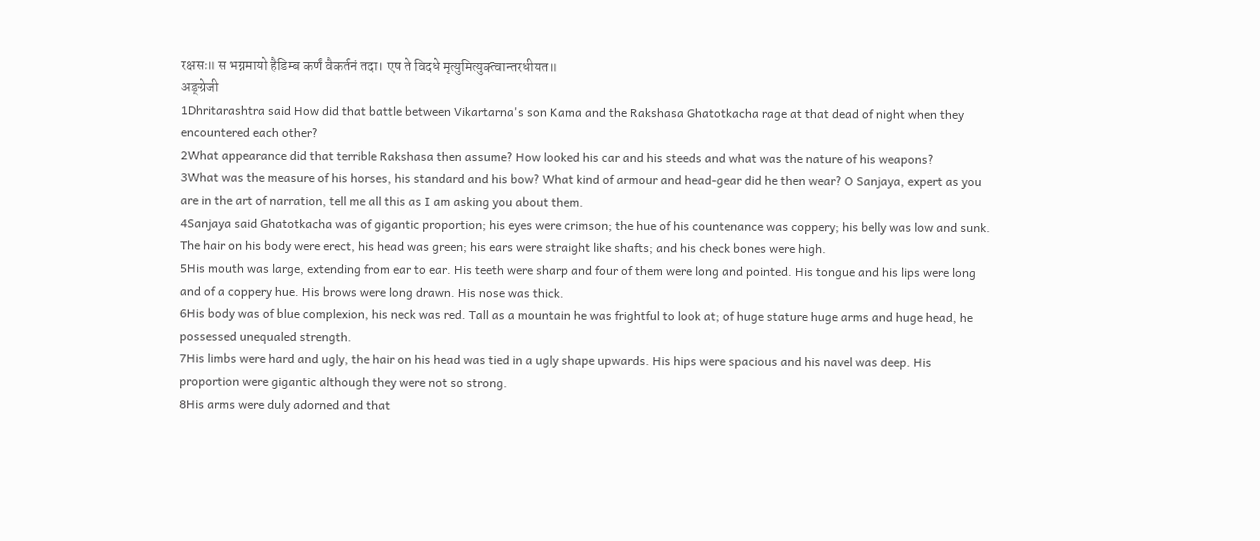रक्षसः॥ स भग्नमायो हैडिम्ब कर्णं वैकर्तनं तदा। एष ते विदधे मृत्युमित्युक्त्वान्तरधीयत॥
अङ्ग्रेजी
1Dhritarashtra said How did that battle between Vikartarna's son Kama and the Rakshasa Ghatotkacha rage at that dead of night when they encountered each other?
2What appearance did that terrible Rakshasa then assume? How looked his car and his steeds and what was the nature of his weapons?
3What was the measure of his horses, his standard and his bow? What kind of armour and head-gear did he then wear? O Sanjaya, expert as you are in the art of narration, tell me all this as I am asking you about them.
4Sanjaya said Ghatotkacha was of gigantic proportion; his eyes were crimson; the hue of his countenance was coppery; his belly was low and sunk. The hair on his body were erect, his head was green; his ears were straight like shafts; and his check bones were high.
5His mouth was large, extending from ear to ear. His teeth were sharp and four of them were long and pointed. His tongue and his lips were long and of a coppery hue. His brows were long drawn. His nose was thick.
6His body was of blue complexion, his neck was red. Tall as a mountain he was frightful to look at; of huge stature huge arms and huge head, he possessed unequaled strength.
7His limbs were hard and ugly, the hair on his head was tied in a ugly shape upwards. His hips were spacious and his navel was deep. His proportion were gigantic although they were not so strong.
8His arms were duly adorned and that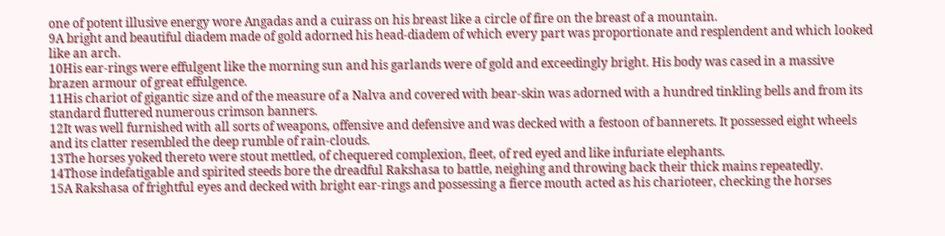one of potent illusive energy wore Angadas and a cuirass on his breast like a circle of fire on the breast of a mountain.
9A bright and beautiful diadem made of gold adorned his head-diadem of which every part was proportionate and resplendent and which looked like an arch.
10His ear-rings were effulgent like the morning sun and his garlands were of gold and exceedingly bright. His body was cased in a massive brazen armour of great effulgence.
11His chariot of gigantic size and of the measure of a Nalva and covered with bear-skin was adorned with a hundred tinkling bells and from its standard fluttered numerous crimson banners.
12It was well furnished with all sorts of weapons, offensive and defensive and was decked with a festoon of bannerets. It possessed eight wheels and its clatter resembled the deep rumble of rain-clouds.
13The horses yoked thereto were stout mettled, of chequered complexion, fleet, of red eyed and like infuriate elephants.
14Those indefatigable and spirited steeds bore the dreadful Rakshasa to battle, neighing and throwing back their thick mains repeatedly.
15A Rakshasa of frightful eyes and decked with bright ear-rings and possessing a fierce mouth acted as his charioteer, checking the horses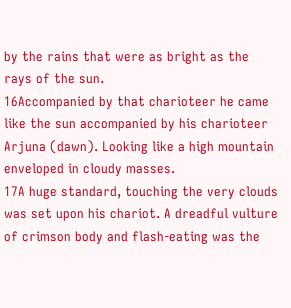by the rains that were as bright as the rays of the sun.
16Accompanied by that charioteer he came like the sun accompanied by his charioteer Arjuna (dawn). Looking like a high mountain enveloped in cloudy masses.
17A huge standard, touching the very clouds was set upon his chariot. A dreadful vulture of crimson body and flash-eating was the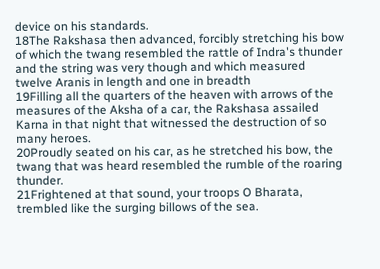device on his standards.
18The Rakshasa then advanced, forcibly stretching his bow of which the twang resembled the rattle of Indra's thunder and the string was very though and which measured twelve Aranis in length and one in breadth
19Filling all the quarters of the heaven with arrows of the measures of the Aksha of a car, the Rakshasa assailed Karna in that night that witnessed the destruction of so many heroes.
20Proudly seated on his car, as he stretched his bow, the twang that was heard resembled the rumble of the roaring thunder.
21Frightened at that sound, your troops O Bharata, trembled like the surging billows of the sea.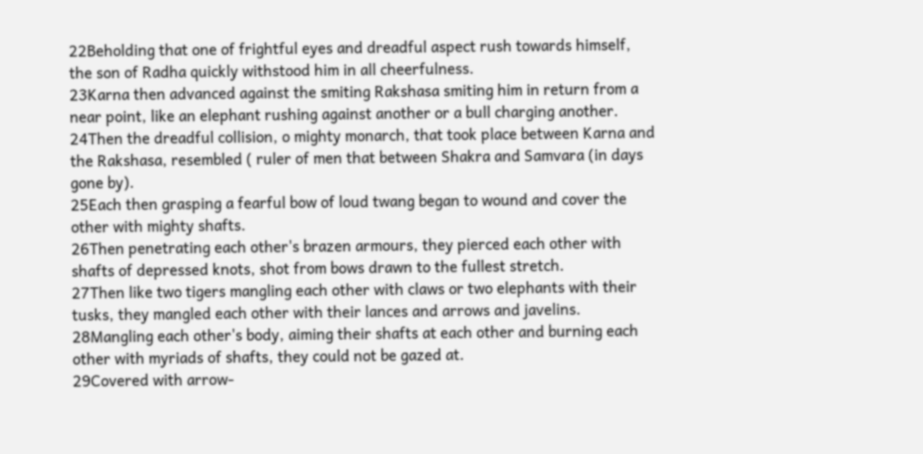22Beholding that one of frightful eyes and dreadful aspect rush towards himself, the son of Radha quickly withstood him in all cheerfulness.
23Karna then advanced against the smiting Rakshasa smiting him in return from a near point, like an elephant rushing against another or a bull charging another.
24Then the dreadful collision, o mighty monarch, that took place between Karna and the Rakshasa, resembled ( ruler of men that between Shakra and Samvara (in days gone by).
25Each then grasping a fearful bow of loud twang began to wound and cover the other with mighty shafts.
26Then penetrating each other's brazen armours, they pierced each other with shafts of depressed knots, shot from bows drawn to the fullest stretch.
27Then like two tigers mangling each other with claws or two elephants with their tusks, they mangled each other with their lances and arrows and javelins.
28Mangling each other's body, aiming their shafts at each other and burning each other with myriads of shafts, they could not be gazed at.
29Covered with arrow-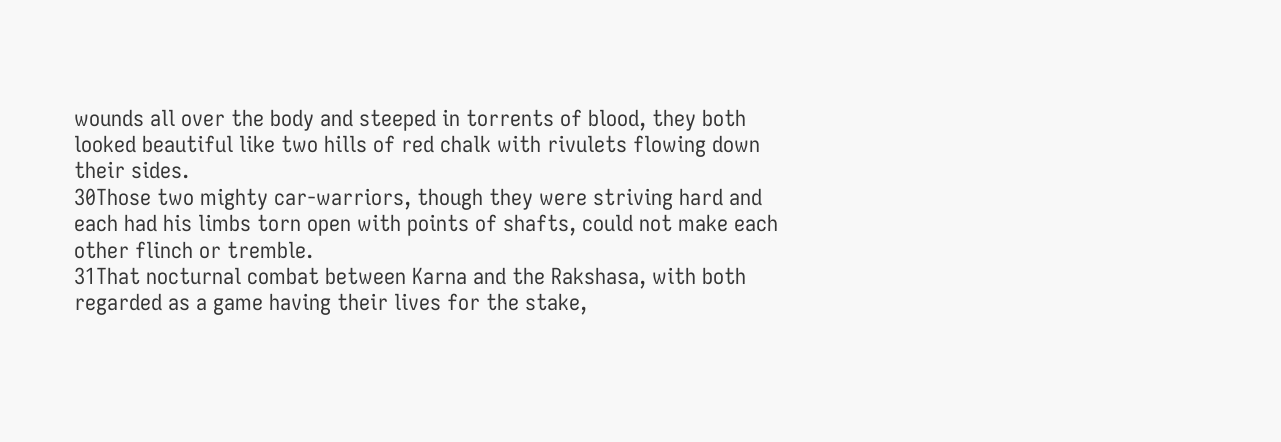wounds all over the body and steeped in torrents of blood, they both looked beautiful like two hills of red chalk with rivulets flowing down their sides.
30Those two mighty car-warriors, though they were striving hard and each had his limbs torn open with points of shafts, could not make each other flinch or tremble.
31That nocturnal combat between Karna and the Rakshasa, with both regarded as a game having their lives for the stake,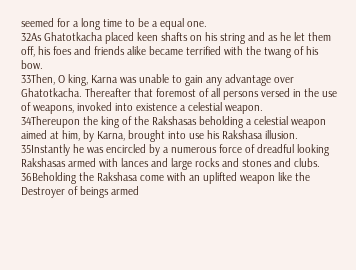seemed for a long time to be a equal one.
32As Ghatotkacha placed keen shafts on his string and as he let them off, his foes and friends alike became terrified with the twang of his bow.
33Then, O king, Karna was unable to gain any advantage over Ghatotkacha. Thereafter that foremost of all persons versed in the use of weapons, invoked into existence a celestial weapon.
34Thereupon the king of the Rakshasas beholding a celestial weapon aimed at him, by Karna, brought into use his Rakshasa illusion.
35Instantly he was encircled by a numerous force of dreadful looking Rakshasas armed with lances and large rocks and stones and clubs.
36Beholding the Rakshasa come with an uplifted weapon like the Destroyer of beings armed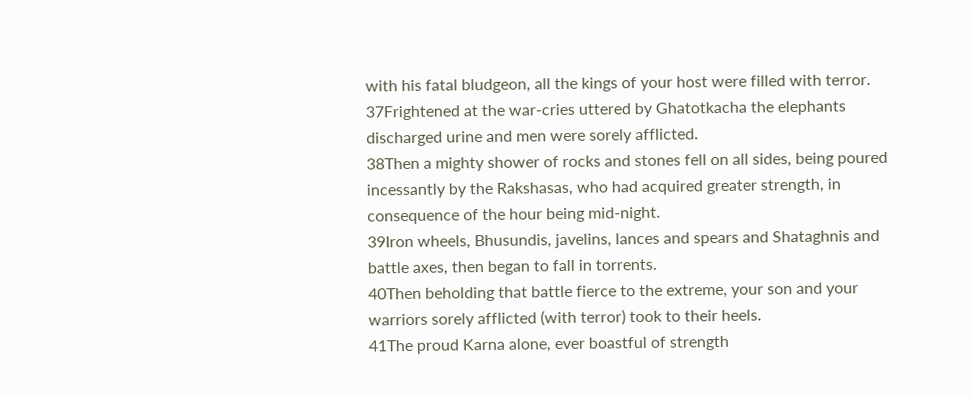with his fatal bludgeon, all the kings of your host were filled with terror.
37Frightened at the war-cries uttered by Ghatotkacha the elephants discharged urine and men were sorely afflicted.
38Then a mighty shower of rocks and stones fell on all sides, being poured incessantly by the Rakshasas, who had acquired greater strength, in consequence of the hour being mid-night.
39Iron wheels, Bhusundis, javelins, lances and spears and Shataghnis and battle axes, then began to fall in torrents.
40Then beholding that battle fierce to the extreme, your son and your warriors sorely afflicted (with terror) took to their heels.
41The proud Karna alone, ever boastful of strength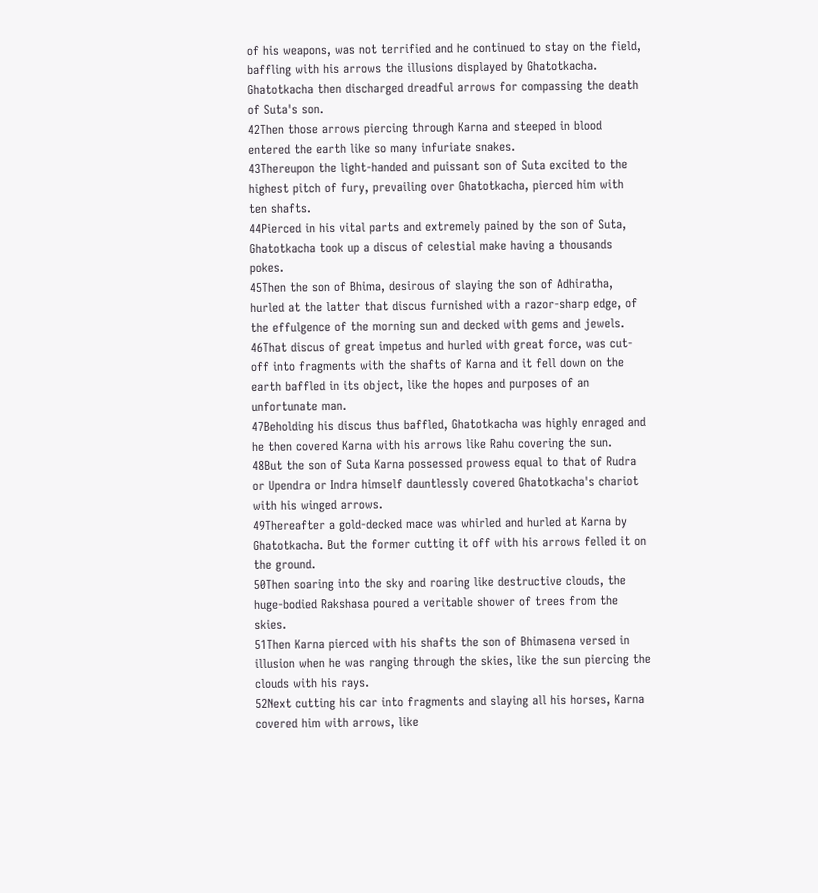of his weapons, was not terrified and he continued to stay on the field, baffling with his arrows the illusions displayed by Ghatotkacha. Ghatotkacha then discharged dreadful arrows for compassing the death of Suta's son.
42Then those arrows piercing through Karna and steeped in blood entered the earth like so many infuriate snakes.
43Thereupon the light-handed and puissant son of Suta excited to the highest pitch of fury, prevailing over Ghatotkacha, pierced him with ten shafts.
44Pierced in his vital parts and extremely pained by the son of Suta, Ghatotkacha took up a discus of celestial make having a thousands pokes.
45Then the son of Bhima, desirous of slaying the son of Adhiratha, hurled at the latter that discus furnished with a razor-sharp edge, of the effulgence of the morning sun and decked with gems and jewels.
46That discus of great impetus and hurled with great force, was cut-off into fragments with the shafts of Karna and it fell down on the earth baffled in its object, like the hopes and purposes of an unfortunate man.
47Beholding his discus thus baffled, Ghatotkacha was highly enraged and he then covered Karna with his arrows like Rahu covering the sun.
48But the son of Suta Karna possessed prowess equal to that of Rudra or Upendra or Indra himself dauntlessly covered Ghatotkacha's chariot with his winged arrows.
49Thereafter a gold-decked mace was whirled and hurled at Karna by Ghatotkacha. But the former cutting it off with his arrows felled it on the ground.
50Then soaring into the sky and roaring like destructive clouds, the huge-bodied Rakshasa poured a veritable shower of trees from the skies.
51Then Karna pierced with his shafts the son of Bhimasena versed in illusion when he was ranging through the skies, like the sun piercing the clouds with his rays.
52Next cutting his car into fragments and slaying all his horses, Karna covered him with arrows, like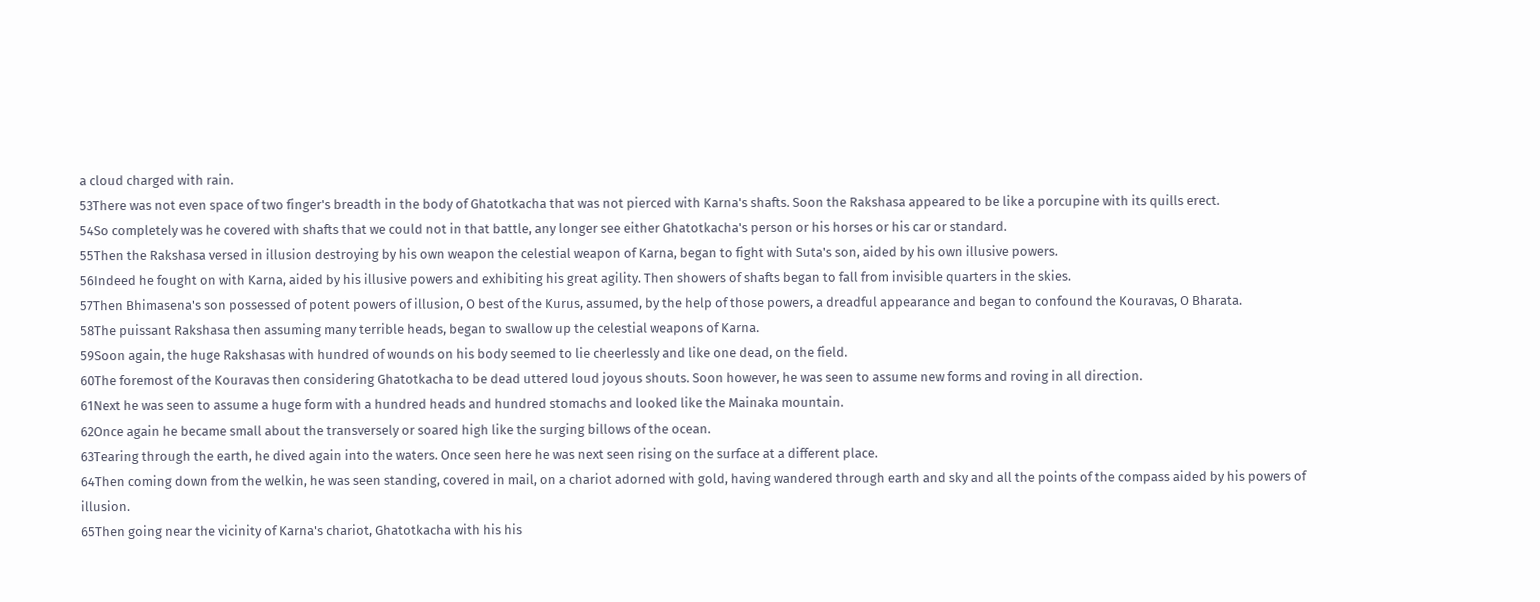a cloud charged with rain.
53There was not even space of two finger's breadth in the body of Ghatotkacha that was not pierced with Karna's shafts. Soon the Rakshasa appeared to be like a porcupine with its quills erect.
54So completely was he covered with shafts that we could not in that battle, any longer see either Ghatotkacha's person or his horses or his car or standard.
55Then the Rakshasa versed in illusion destroying by his own weapon the celestial weapon of Karna, began to fight with Suta's son, aided by his own illusive powers.
56Indeed he fought on with Karna, aided by his illusive powers and exhibiting his great agility. Then showers of shafts began to fall from invisible quarters in the skies.
57Then Bhimasena's son possessed of potent powers of illusion, O best of the Kurus, assumed, by the help of those powers, a dreadful appearance and began to confound the Kouravas, O Bharata.
58The puissant Rakshasa then assuming many terrible heads, began to swallow up the celestial weapons of Karna.
59Soon again, the huge Rakshasas with hundred of wounds on his body seemed to lie cheerlessly and like one dead, on the field.
60The foremost of the Kouravas then considering Ghatotkacha to be dead uttered loud joyous shouts. Soon however, he was seen to assume new forms and roving in all direction.
61Next he was seen to assume a huge form with a hundred heads and hundred stomachs and looked like the Mainaka mountain.
62Once again he became small about the transversely or soared high like the surging billows of the ocean.
63Tearing through the earth, he dived again into the waters. Once seen here he was next seen rising on the surface at a different place.
64Then coming down from the welkin, he was seen standing, covered in mail, on a chariot adorned with gold, having wandered through earth and sky and all the points of the compass aided by his powers of illusion.
65Then going near the vicinity of Karna's chariot, Ghatotkacha with his his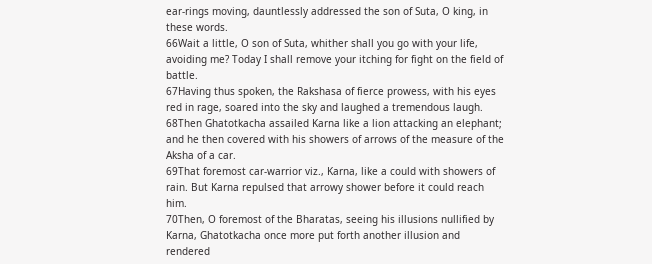ear-rings moving, dauntlessly addressed the son of Suta, O king, in these words.
66Wait a little, O son of Suta, whither shall you go with your life, avoiding me? Today I shall remove your itching for fight on the field of battle.
67Having thus spoken, the Rakshasa of fierce prowess, with his eyes red in rage, soared into the sky and laughed a tremendous laugh.
68Then Ghatotkacha assailed Karna like a lion attacking an elephant; and he then covered with his showers of arrows of the measure of the Aksha of a car.
69That foremost car-warrior viz., Karna, like a could with showers of rain. But Karna repulsed that arrowy shower before it could reach him.
70Then, O foremost of the Bharatas, seeing his illusions nullified by Karna, Ghatotkacha once more put forth another illusion and rendered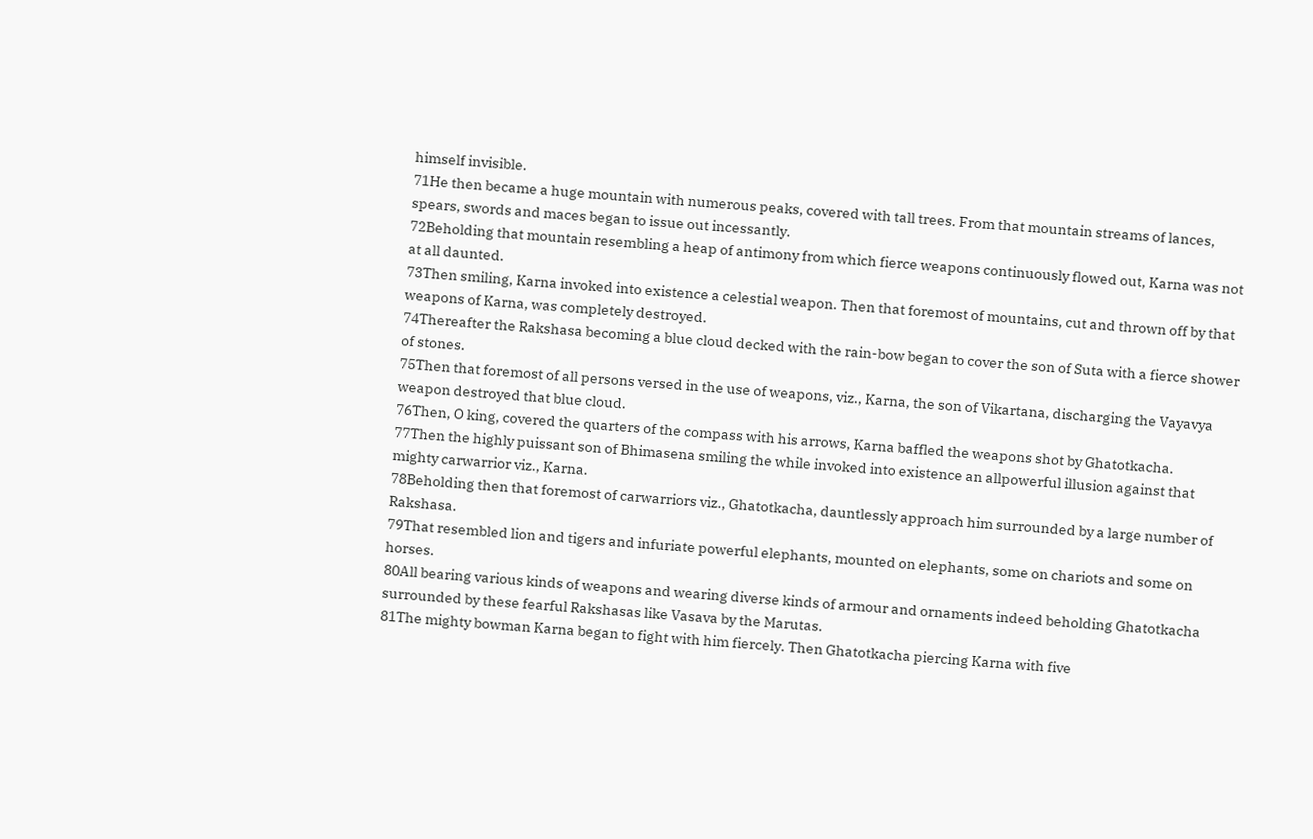himself invisible.
71He then became a huge mountain with numerous peaks, covered with tall trees. From that mountain streams of lances, spears, swords and maces began to issue out incessantly.
72Beholding that mountain resembling a heap of antimony from which fierce weapons continuously flowed out, Karna was not at all daunted.
73Then smiling, Karna invoked into existence a celestial weapon. Then that foremost of mountains, cut and thrown off by that weapons of Karna, was completely destroyed.
74Thereafter the Rakshasa becoming a blue cloud decked with the rain-bow began to cover the son of Suta with a fierce shower of stones.
75Then that foremost of all persons versed in the use of weapons, viz., Karna, the son of Vikartana, discharging the Vayavya weapon destroyed that blue cloud.
76Then, O king, covered the quarters of the compass with his arrows, Karna baffled the weapons shot by Ghatotkacha.
77Then the highly puissant son of Bhimasena smiling the while invoked into existence an allpowerful illusion against that mighty carwarrior viz., Karna.
78Beholding then that foremost of carwarriors viz., Ghatotkacha, dauntlessly approach him surrounded by a large number of Rakshasa.
79That resembled lion and tigers and infuriate powerful elephants, mounted on elephants, some on chariots and some on horses.
80All bearing various kinds of weapons and wearing diverse kinds of armour and ornaments indeed beholding Ghatotkacha surrounded by these fearful Rakshasas like Vasava by the Marutas.
81The mighty bowman Karna began to fight with him fiercely. Then Ghatotkacha piercing Karna with five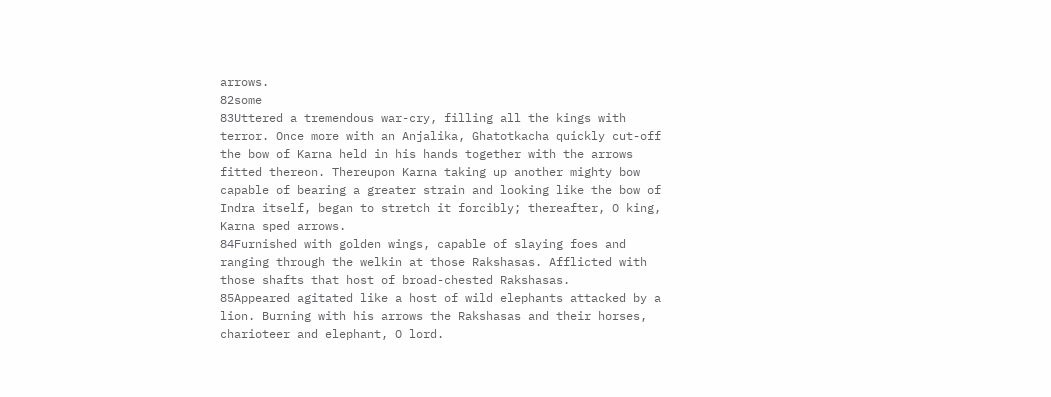arrows.
82some
83Uttered a tremendous war-cry, filling all the kings with terror. Once more with an Anjalika, Ghatotkacha quickly cut-off the bow of Karna held in his hands together with the arrows fitted thereon. Thereupon Karna taking up another mighty bow capable of bearing a greater strain and looking like the bow of Indra itself, began to stretch it forcibly; thereafter, O king, Karna sped arrows.
84Furnished with golden wings, capable of slaying foes and ranging through the welkin at those Rakshasas. Afflicted with those shafts that host of broad-chested Rakshasas.
85Appeared agitated like a host of wild elephants attacked by a lion. Burning with his arrows the Rakshasas and their horses, charioteer and elephant, O lord.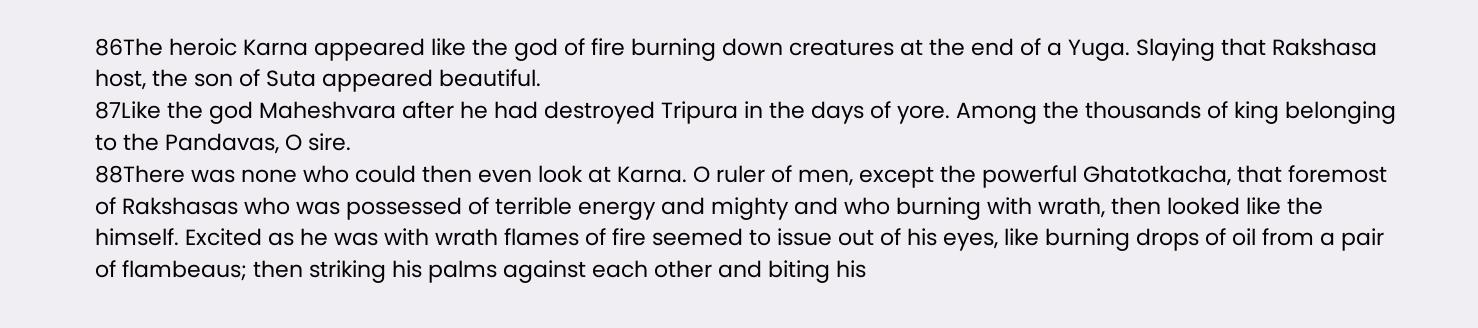86The heroic Karna appeared like the god of fire burning down creatures at the end of a Yuga. Slaying that Rakshasa host, the son of Suta appeared beautiful.
87Like the god Maheshvara after he had destroyed Tripura in the days of yore. Among the thousands of king belonging to the Pandavas, O sire.
88There was none who could then even look at Karna. O ruler of men, except the powerful Ghatotkacha, that foremost of Rakshasas who was possessed of terrible energy and mighty and who burning with wrath, then looked like the himself. Excited as he was with wrath flames of fire seemed to issue out of his eyes, like burning drops of oil from a pair of flambeaus; then striking his palms against each other and biting his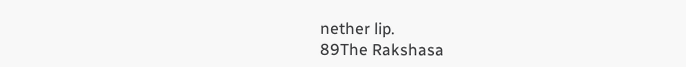nether lip.
89The Rakshasa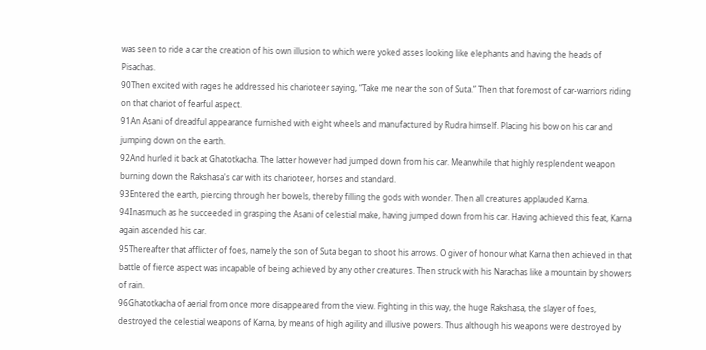was seen to ride a car the creation of his own illusion to which were yoked asses looking like elephants and having the heads of Pisachas.
90Then excited with rages he addressed his charioteer saying, “Take me near the son of Suta.” Then that foremost of car-warriors riding on that chariot of fearful aspect.
91An Asani of dreadful appearance furnished with eight wheels and manufactured by Rudra himself. Placing his bow on his car and jumping down on the earth.
92And hurled it back at Ghatotkacha. The latter however had jumped down from his car. Meanwhile that highly resplendent weapon burning down the Rakshasa's car with its charioteer, horses and standard.
93Entered the earth, piercing through her bowels, thereby filling the gods with wonder. Then all creatures applauded Karna.
94Inasmuch as he succeeded in grasping the Asani of celestial make, having jumped down from his car. Having achieved this feat, Karna again ascended his car.
95Thereafter that afflicter of foes, namely the son of Suta began to shoot his arrows. O giver of honour what Karna then achieved in that battle of fierce aspect was incapable of being achieved by any other creatures. Then struck with his Narachas like a mountain by showers of rain.
96Ghatotkacha of aerial from once more disappeared from the view. Fighting in this way, the huge Rakshasa, the slayer of foes, destroyed the celestial weapons of Karna, by means of high agility and illusive powers. Thus although his weapons were destroyed by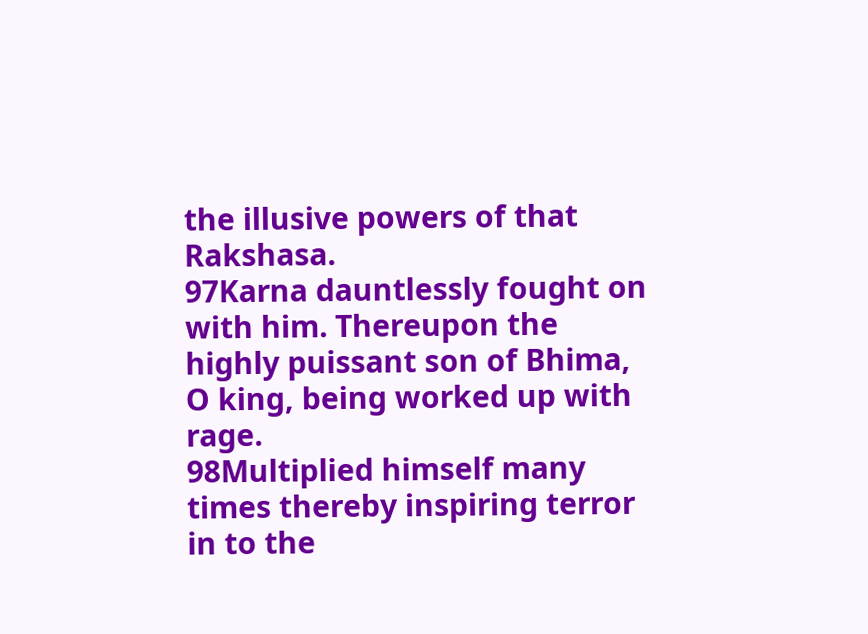the illusive powers of that Rakshasa.
97Karna dauntlessly fought on with him. Thereupon the highly puissant son of Bhima, O king, being worked up with rage.
98Multiplied himself many times thereby inspiring terror in to the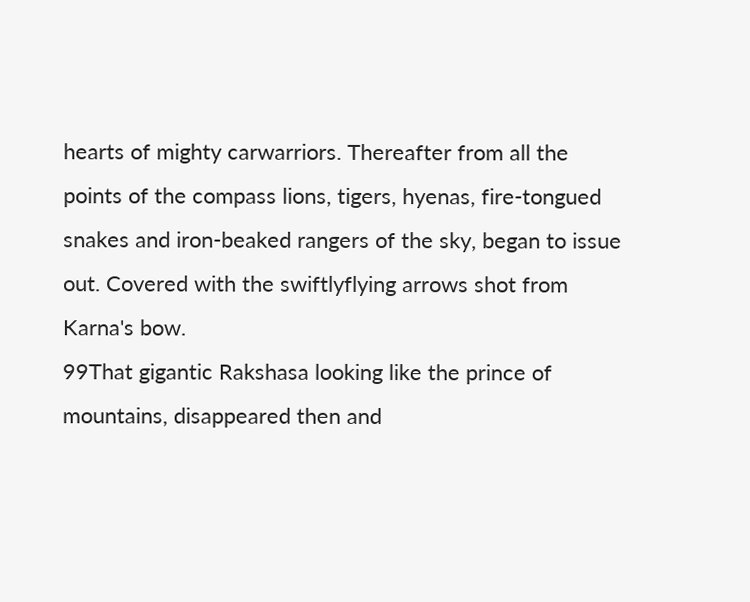hearts of mighty carwarriors. Thereafter from all the points of the compass lions, tigers, hyenas, fire-tongued snakes and iron-beaked rangers of the sky, began to issue out. Covered with the swiftlyflying arrows shot from Karna's bow.
99That gigantic Rakshasa looking like the prince of mountains, disappeared then and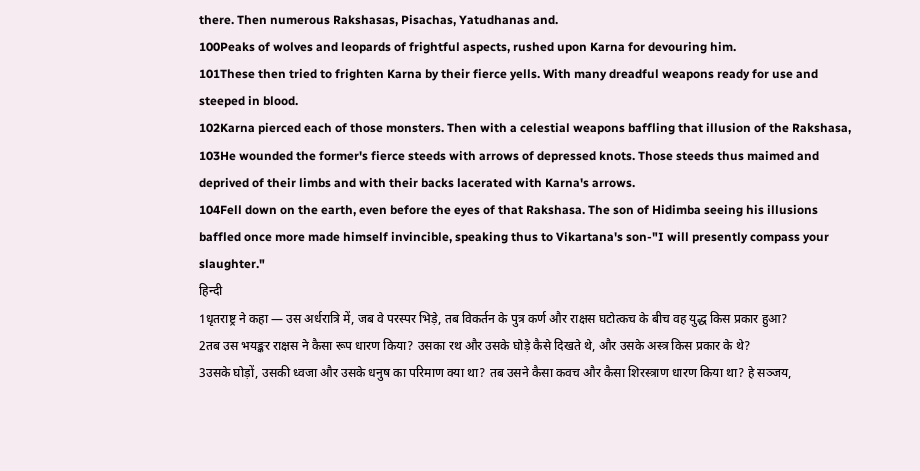there. Then numerous Rakshasas, Pisachas, Yatudhanas and.
100Peaks of wolves and leopards of frightful aspects, rushed upon Karna for devouring him.
101These then tried to frighten Karna by their fierce yells. With many dreadful weapons ready for use and steeped in blood.
102Karna pierced each of those monsters. Then with a celestial weapons baffling that illusion of the Rakshasa,
103He wounded the former's fierce steeds with arrows of depressed knots. Those steeds thus maimed and deprived of their limbs and with their backs lacerated with Karna's arrows.
104Fell down on the earth, even before the eyes of that Rakshasa. The son of Hidimba seeing his illusions baffled once more made himself invincible, speaking thus to Vikartana's son-"I will presently compass your slaughter."
हिन्दी
1धृतराष्ट्र ने कहा — उस अर्धरात्रि में, जब वे परस्पर भिड़े, तब विकर्तन के पुत्र कर्ण और राक्षस घटोत्कच के बीच वह युद्ध किस प्रकार हुआ?
2तब उस भयङ्कर राक्षस ने कैसा रूप धारण किया? उसका रथ और उसके घोड़े कैसे दिखते थे, और उसके अस्त्र किस प्रकार के थे?
3उसके घोड़ों, उसकी ध्वजा और उसके धनुष का परिमाण क्या था? तब उसने कैसा कवच और कैसा शिरस्त्राण धारण किया था? हे सञ्जय,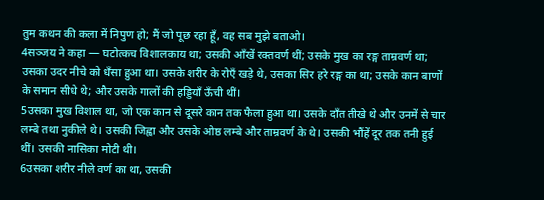तुम कथन की कला में निपुण हो; मैं जो पूछ रहा हूँ, वह सब मुझे बताओ।
4सञ्जय ने कहा — घटोत्कच विशालकाय था; उसकी आँखें रक्तवर्ण थीं; उसके मुख का रङ्ग ताम्रवर्ण था; उसका उदर नीचे को धँसा हुआ था। उसके शरीर के रोएँ खड़े थे, उसका सिर हरे रङ्ग का था; उसके कान बाणों के समान सीधे थे; और उसके गालों की हड्डियाँ ऊँची थीं।
5उसका मुख विशाल था, जो एक कान से दूसरे कान तक फैला हुआ था। उसके दाँत तीखे थे और उनमें से चार लम्बे तथा नुकीले थे। उसकी जिह्वा और उसके ओष्ठ लम्बे और ताम्रवर्ण के थे। उसकी भौंहें दूर तक तनी हुई थीं। उसकी नासिका मोटी थी।
6उसका शरीर नीले वर्ण का था, उसकी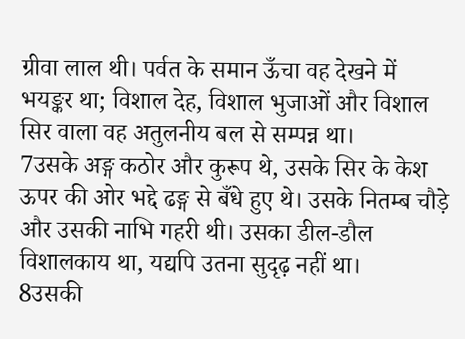ग्रीवा लाल थी। पर्वत के समान ऊँचा वह देखने में भयङ्कर था; विशाल देह, विशाल भुजाओं और विशाल सिर वाला वह अतुलनीय बल से सम्पन्न था।
7उसके अङ्ग कठोर और कुरूप थे, उसके सिर के केश ऊपर की ओर भद्दे ढङ्ग से बँधे हुए थे। उसके नितम्ब चौड़े और उसकी नाभि गहरी थी। उसका डील-डौल विशालकाय था, यद्यपि उतना सुदृढ़ नहीं था।
8उसकी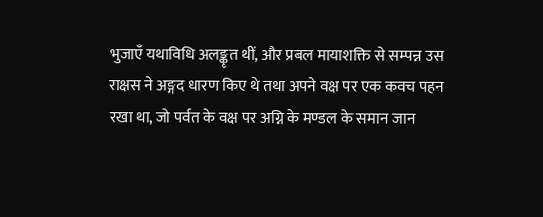भुजाएँ यथाविधि अलङ्कृत थीं, और प्रबल मायाशक्ति से सम्पन्न उस राक्षस ने अङ्गद धारण किए थे तथा अपने वक्ष पर एक कवच पहन रखा था, जो पर्वत के वक्ष पर अग्नि के मण्डल के समान जान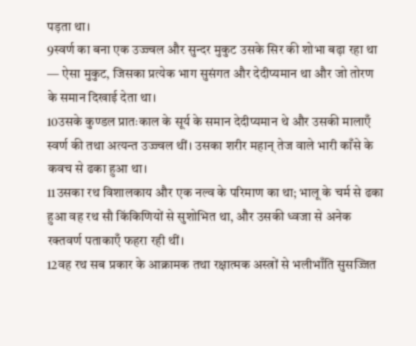पड़ता था।
9स्वर्ण का बना एक उज्ज्वल और सुन्दर मुकुट उसके सिर की शोभा बढ़ा रहा था — ऐसा मुकुट, जिसका प्रत्येक भाग सुसंगत और देदीप्यमान था और जो तोरण के समान दिखाई देता था।
10उसके कुण्डल प्रातःकाल के सूर्य के समान देदीप्यमान थे और उसकी मालाएँ स्वर्ण की तथा अत्यन्त उज्ज्वल थीं। उसका शरीर महान् तेज वाले भारी काँसे के कवच से ढका हुआ था।
11उसका रथ विशालकाय और एक नल्व के परिमाण का था; भालू के चर्म से ढका हुआ वह रथ सौ किंकिणियों से सुशोभित था, और उसकी ध्वजा से अनेक रक्तवर्ण पताकाएँ फहरा रही थीं।
12वह रथ सब प्रकार के आक्रामक तथा रक्षात्मक अस्त्रों से भलीभाँति सुसज्जित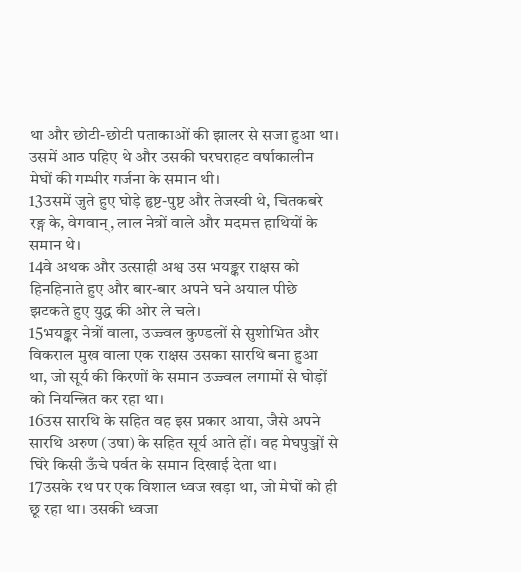था और छोटी-छोटी पताकाओं की झालर से सजा हुआ था। उसमें आठ पहिए थे और उसकी घरघराहट वर्षाकालीन मेघों की गम्भीर गर्जना के समान थी।
13उसमें जुते हुए घोड़े हृष्ट-पुष्ट और तेजस्वी थे, चितकबरे रङ्ग के, वेगवान्, लाल नेत्रों वाले और मदमत्त हाथियों के समान थे।
14वे अथक और उत्साही अश्व उस भयङ्कर राक्षस को हिनहिनाते हुए और बार-बार अपने घने अयाल पीछे झटकते हुए युद्ध की ओर ले चले।
15भयङ्कर नेत्रों वाला, उज्ज्वल कुण्डलों से सुशोभित और विकराल मुख वाला एक राक्षस उसका सारथि बना हुआ था, जो सूर्य की किरणों के समान उज्ज्वल लगामों से घोड़ों को नियन्त्रित कर रहा था।
16उस सारथि के सहित वह इस प्रकार आया, जैसे अपने सारथि अरुण (उषा) के सहित सूर्य आते हों। वह मेघपुञ्जों से घिरे किसी ऊँचे पर्वत के समान दिखाई देता था।
17उसके रथ पर एक विशाल ध्वज खड़ा था, जो मेघों को ही छू रहा था। उसकी ध्वजा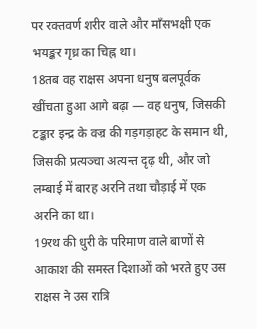पर रक्तवर्ण शरीर वाले और माँसभक्षी एक भयङ्कर गृध्र का चिह्न था।
18तब वह राक्षस अपना धनुष बलपूर्वक खींचता हुआ आगे बढ़ा — वह धनुष, जिसकी टङ्कार इन्द्र के वज्र की गड़गड़ाहट के समान थी, जिसकी प्रत्यञ्चा अत्यन्त दृढ़ थी, और जो लम्बाई में बारह अरनि तथा चौड़ाई में एक अरनि का था।
19रथ की धुरी के परिमाण वाले बाणों से आकाश की समस्त दिशाओं को भरते हुए उस राक्षस ने उस रात्रि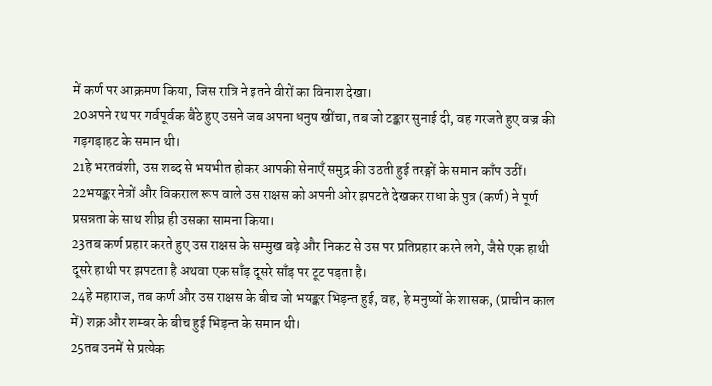में कर्ण पर आक्रमण किया, जिस रात्रि ने इतने वीरों का विनाश देखा।
20अपने रथ पर गर्वपूर्वक बैठे हुए उसने जब अपना धनुष खींचा, तब जो टङ्कार सुनाई दी, वह गरजते हुए वज्र की गड़गड़ाहट के समान थी।
21हे भरतवंशी, उस शब्द से भयभीत होकर आपकी सेनाएँ समुद्र की उठती हुई तरङ्गों के समान काँप उठीं।
22भयङ्कर नेत्रों और विकराल रूप वाले उस राक्षस को अपनी ओर झपटते देखकर राधा के पुत्र (कर्ण) ने पूर्ण प्रसन्नता के साथ शीघ्र ही उसका सामना किया।
23तब कर्ण प्रहार करते हुए उस राक्षस के सम्मुख बढ़े और निकट से उस पर प्रतिप्रहार करने लगे, जैसे एक हाथी दूसरे हाथी पर झपटता है अथवा एक साँड़ दूसरे साँड़ पर टूट पड़ता है।
24हे महाराज, तब कर्ण और उस राक्षस के बीच जो भयङ्कर भिड़न्त हुई, वह, हे मनुष्यों के शासक, (प्राचीन काल में) शक्र और शम्बर के बीच हुई भिड़न्त के समान थी।
25तब उनमें से प्रत्येक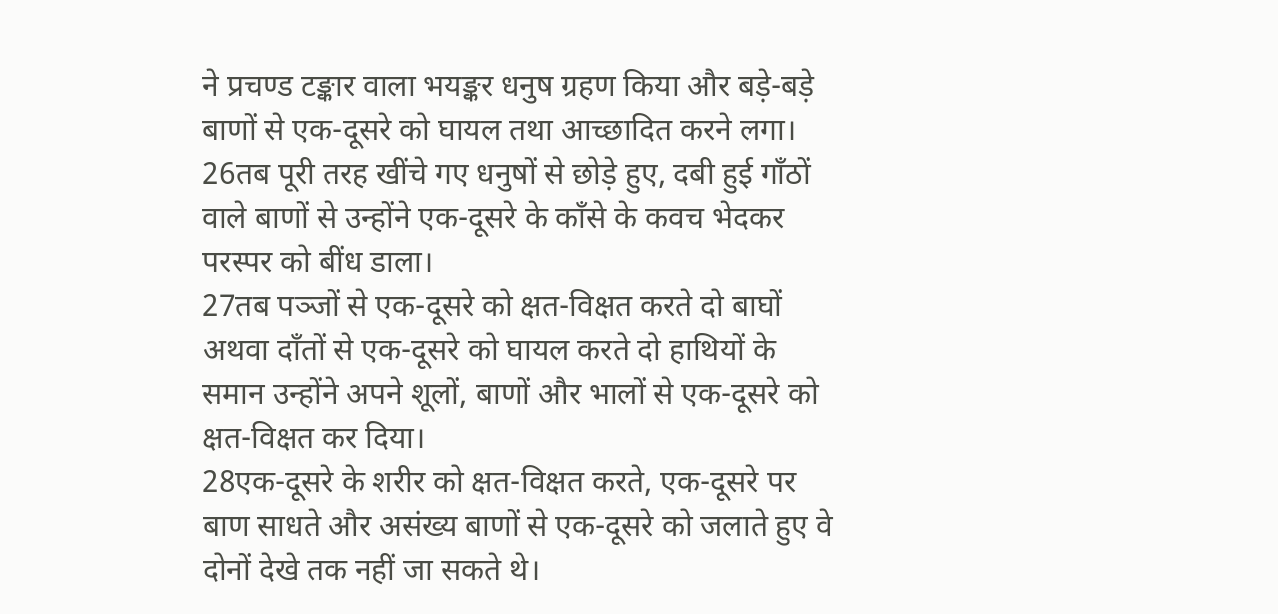ने प्रचण्ड टङ्कार वाला भयङ्कर धनुष ग्रहण किया और बड़े-बड़े बाणों से एक-दूसरे को घायल तथा आच्छादित करने लगा।
26तब पूरी तरह खींचे गए धनुषों से छोड़े हुए, दबी हुई गाँठों वाले बाणों से उन्होंने एक-दूसरे के काँसे के कवच भेदकर परस्पर को बींध डाला।
27तब पञ्जों से एक-दूसरे को क्षत-विक्षत करते दो बाघों अथवा दाँतों से एक-दूसरे को घायल करते दो हाथियों के समान उन्होंने अपने शूलों, बाणों और भालों से एक-दूसरे को क्षत-विक्षत कर दिया।
28एक-दूसरे के शरीर को क्षत-विक्षत करते, एक-दूसरे पर बाण साधते और असंख्य बाणों से एक-दूसरे को जलाते हुए वे दोनों देखे तक नहीं जा सकते थे।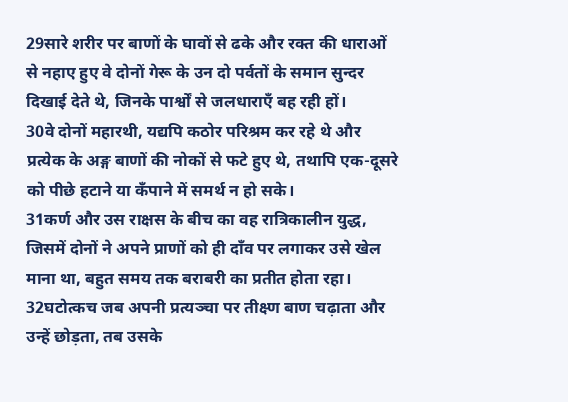29सारे शरीर पर बाणों के घावों से ढके और रक्त की धाराओं से नहाए हुए वे दोनों गेरू के उन दो पर्वतों के समान सुन्दर दिखाई देते थे, जिनके पार्श्वों से जलधाराएँ बह रही हों।
30वे दोनों महारथी, यद्यपि कठोर परिश्रम कर रहे थे और प्रत्येक के अङ्ग बाणों की नोकों से फटे हुए थे, तथापि एक-दूसरे को पीछे हटाने या कँपाने में समर्थ न हो सके।
31कर्ण और उस राक्षस के बीच का वह रात्रिकालीन युद्ध, जिसमें दोनों ने अपने प्राणों को ही दाँव पर लगाकर उसे खेल माना था, बहुत समय तक बराबरी का प्रतीत होता रहा।
32घटोत्कच जब अपनी प्रत्यञ्चा पर तीक्ष्ण बाण चढ़ाता और उन्हें छोड़ता, तब उसके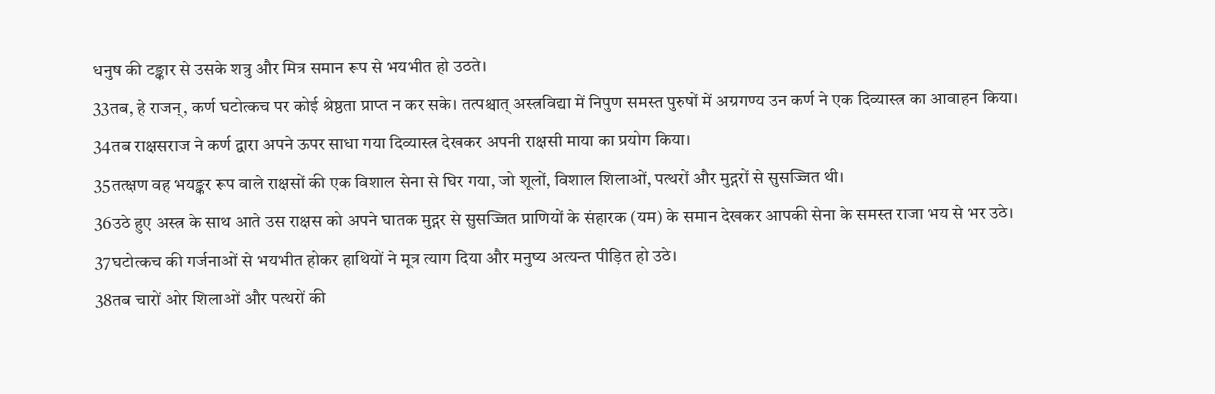धनुष की टङ्कार से उसके शत्रु और मित्र समान रूप से भयभीत हो उठते।
33तब, हे राजन्, कर्ण घटोत्कच पर कोई श्रेष्ठता प्राप्त न कर सके। तत्पश्चात् अस्त्रविद्या में निपुण समस्त पुरुषों में अग्रगण्य उन कर्ण ने एक दिव्यास्त्र का आवाहन किया।
34तब राक्षसराज ने कर्ण द्वारा अपने ऊपर साधा गया दिव्यास्त्र देखकर अपनी राक्षसी माया का प्रयोग किया।
35तत्क्षण वह भयङ्कर रूप वाले राक्षसों की एक विशाल सेना से घिर गया, जो शूलों, विशाल शिलाओं, पत्थरों और मुद्गरों से सुसज्जित थी।
36उठे हुए अस्त्र के साथ आते उस राक्षस को अपने घातक मुद्गर से सुसज्जित प्राणियों के संहारक (यम) के समान देखकर आपकी सेना के समस्त राजा भय से भर उठे।
37घटोत्कच की गर्जनाओं से भयभीत होकर हाथियों ने मूत्र त्याग दिया और मनुष्य अत्यन्त पीड़ित हो उठे।
38तब चारों ओर शिलाओं और पत्थरों की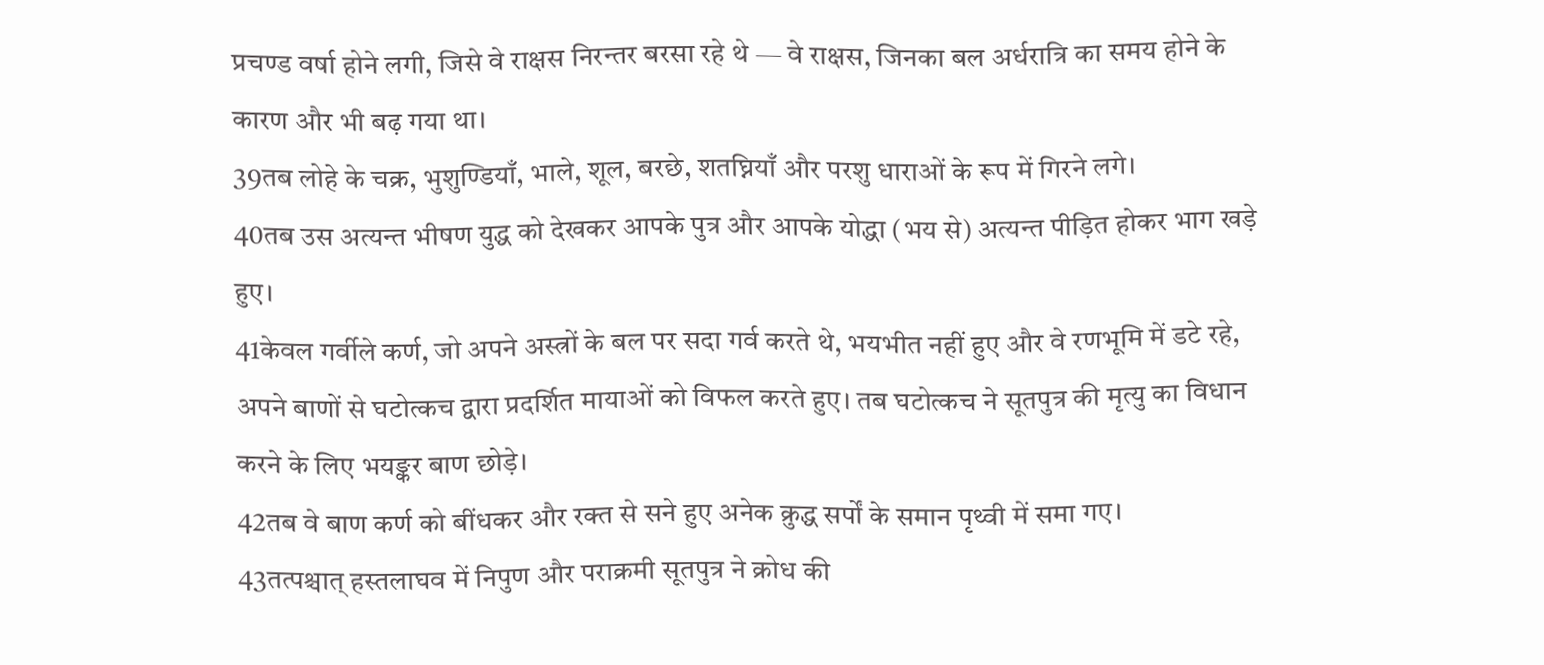प्रचण्ड वर्षा होने लगी, जिसे वे राक्षस निरन्तर बरसा रहे थे — वे राक्षस, जिनका बल अर्धरात्रि का समय होने के कारण और भी बढ़ गया था।
39तब लोहे के चक्र, भुशुण्डियाँ, भाले, शूल, बरछे, शतघ्नियाँ और परशु धाराओं के रूप में गिरने लगे।
40तब उस अत्यन्त भीषण युद्ध को देखकर आपके पुत्र और आपके योद्धा (भय से) अत्यन्त पीड़ित होकर भाग खड़े हुए।
41केवल गर्वीले कर्ण, जो अपने अस्त्रों के बल पर सदा गर्व करते थे, भयभीत नहीं हुए और वे रणभूमि में डटे रहे, अपने बाणों से घटोत्कच द्वारा प्रदर्शित मायाओं को विफल करते हुए। तब घटोत्कच ने सूतपुत्र की मृत्यु का विधान करने के लिए भयङ्कर बाण छोड़े।
42तब वे बाण कर्ण को बींधकर और रक्त से सने हुए अनेक क्रुद्ध सर्पों के समान पृथ्वी में समा गए।
43तत्पश्चात् हस्तलाघव में निपुण और पराक्रमी सूतपुत्र ने क्रोध की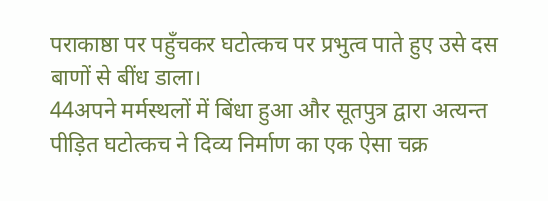पराकाष्ठा पर पहुँचकर घटोत्कच पर प्रभुत्व पाते हुए उसे दस बाणों से बींध डाला।
44अपने मर्मस्थलों में बिंधा हुआ और सूतपुत्र द्वारा अत्यन्त पीड़ित घटोत्कच ने दिव्य निर्माण का एक ऐसा चक्र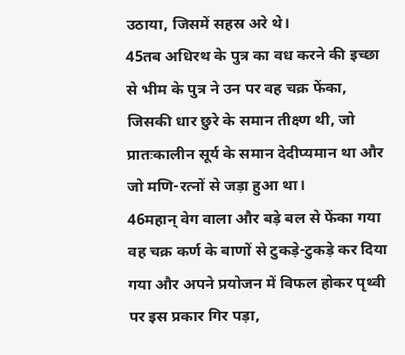उठाया, जिसमें सहस्र अरे थे।
45तब अधिरथ के पुत्र का वध करने की इच्छा से भीम के पुत्र ने उन पर वह चक्र फेंका, जिसकी धार छुरे के समान तीक्ष्ण थी, जो प्रातःकालीन सूर्य के समान देदीप्यमान था और जो मणि-रत्नों से जड़ा हुआ था।
46महान् वेग वाला और बड़े बल से फेंका गया वह चक्र कर्ण के बाणों से टुकड़े-टुकड़े कर दिया गया और अपने प्रयोजन में विफल होकर पृथ्वी पर इस प्रकार गिर पड़ा,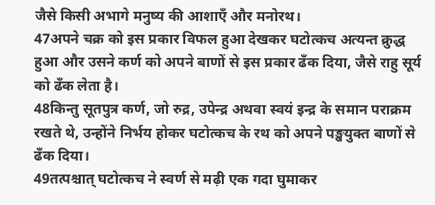जैसे किसी अभागे मनुष्य की आशाएँ और मनोरथ।
47अपने चक्र को इस प्रकार विफल हुआ देखकर घटोत्कच अत्यन्त क्रुद्ध हुआ और उसने कर्ण को अपने बाणों से इस प्रकार ढँक दिया, जैसे राहु सूर्य को ढँक लेता है।
48किन्तु सूतपुत्र कर्ण, जो रुद्र, उपेन्द्र अथवा स्वयं इन्द्र के समान पराक्रम रखते थे, उन्होंने निर्भय होकर घटोत्कच के रथ को अपने पङ्खयुक्त बाणों से ढँक दिया।
49तत्पश्चात् घटोत्कच ने स्वर्ण से मढ़ी एक गदा घुमाकर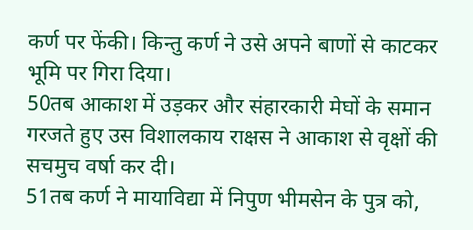कर्ण पर फेंकी। किन्तु कर्ण ने उसे अपने बाणों से काटकर भूमि पर गिरा दिया।
50तब आकाश में उड़कर और संहारकारी मेघों के समान गरजते हुए उस विशालकाय राक्षस ने आकाश से वृक्षों की सचमुच वर्षा कर दी।
51तब कर्ण ने मायाविद्या में निपुण भीमसेन के पुत्र को,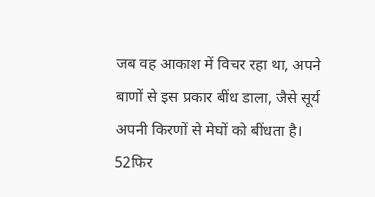जब वह आकाश में विचर रहा था, अपने बाणों से इस प्रकार बींध डाला, जैसे सूर्य अपनी किरणों से मेघों को बींधता है।
52फिर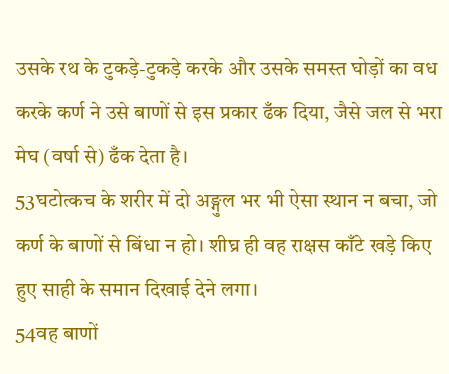उसके रथ के टुकड़े-टुकड़े करके और उसके समस्त घोड़ों का वध करके कर्ण ने उसे बाणों से इस प्रकार ढँक दिया, जैसे जल से भरा मेघ (वर्षा से) ढँक देता है।
53घटोत्कच के शरीर में दो अङ्गुल भर भी ऐसा स्थान न बचा, जो कर्ण के बाणों से बिंधा न हो। शीघ्र ही वह राक्षस काँटे खड़े किए हुए साही के समान दिखाई देने लगा।
54वह बाणों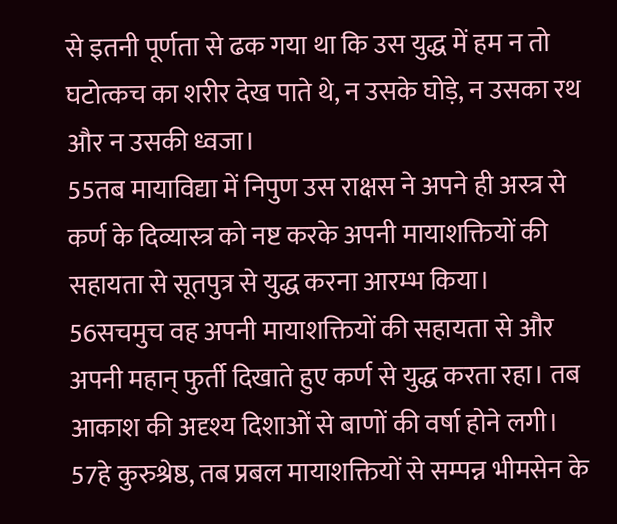से इतनी पूर्णता से ढक गया था कि उस युद्ध में हम न तो घटोत्कच का शरीर देख पाते थे, न उसके घोड़े, न उसका रथ और न उसकी ध्वजा।
55तब मायाविद्या में निपुण उस राक्षस ने अपने ही अस्त्र से कर्ण के दिव्यास्त्र को नष्ट करके अपनी मायाशक्तियों की सहायता से सूतपुत्र से युद्ध करना आरम्भ किया।
56सचमुच वह अपनी मायाशक्तियों की सहायता से और अपनी महान् फुर्ती दिखाते हुए कर्ण से युद्ध करता रहा। तब आकाश की अदृश्य दिशाओं से बाणों की वर्षा होने लगी।
57हे कुरुश्रेष्ठ, तब प्रबल मायाशक्तियों से सम्पन्न भीमसेन के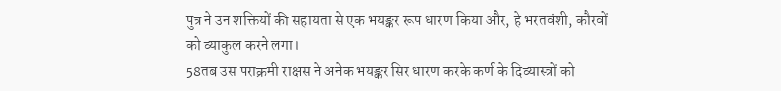पुत्र ने उन शक्तियों की सहायता से एक भयङ्कर रूप धारण किया और, हे भरतवंशी, कौरवों को व्याकुल करने लगा।
58तब उस पराक्रमी राक्षस ने अनेक भयङ्कर सिर धारण करके कर्ण के दिव्यास्त्रों को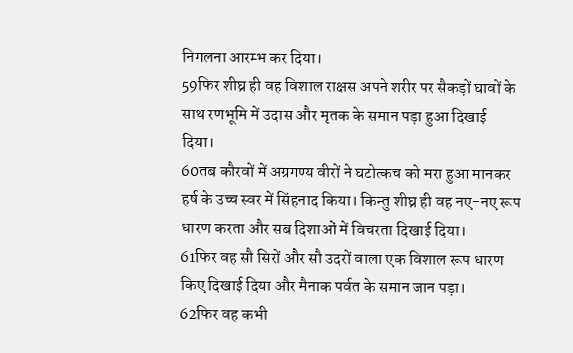निगलना आरम्भ कर दिया।
59फिर शीघ्र ही वह विशाल राक्षस अपने शरीर पर सैकड़ों घावों के साथ रणभूमि में उदास और मृतक के समान पड़ा हुआ दिखाई दिया।
60तब कौरवों में अग्रगण्य वीरों ने घटोत्कच को मरा हुआ मानकर हर्ष के उच्च स्वर में सिंहनाद किया। किन्तु शीघ्र ही वह नए-नए रूप धारण करता और सब दिशाओं में विचरता दिखाई दिया।
61फिर वह सौ सिरों और सौ उदरों वाला एक विशाल रूप धारण किए दिखाई दिया और मैनाक पर्वत के समान जान पड़ा।
62फिर वह कभी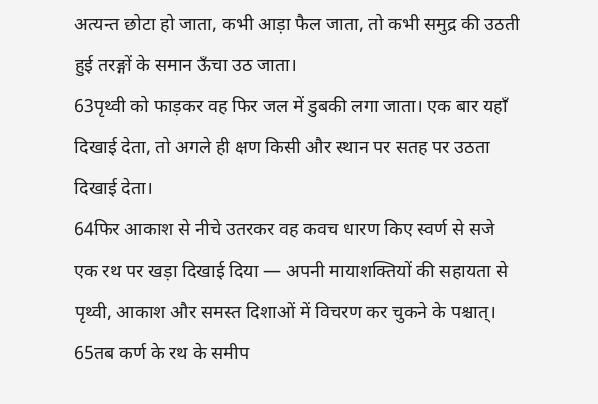अत्यन्त छोटा हो जाता, कभी आड़ा फैल जाता, तो कभी समुद्र की उठती हुई तरङ्गों के समान ऊँचा उठ जाता।
63पृथ्वी को फाड़कर वह फिर जल में डुबकी लगा जाता। एक बार यहाँ दिखाई देता, तो अगले ही क्षण किसी और स्थान पर सतह पर उठता दिखाई देता।
64फिर आकाश से नीचे उतरकर वह कवच धारण किए स्वर्ण से सजे एक रथ पर खड़ा दिखाई दिया — अपनी मायाशक्तियों की सहायता से पृथ्वी, आकाश और समस्त दिशाओं में विचरण कर चुकने के पश्चात्।
65तब कर्ण के रथ के समीप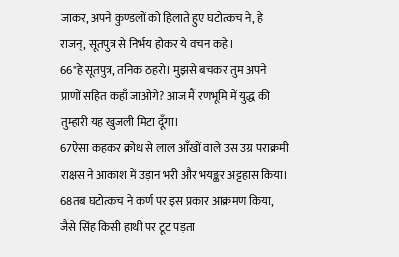जाकर, अपने कुण्डलों को हिलाते हुए घटोत्कच ने, हे राजन्, सूतपुत्र से निर्भय होकर ये वचन कहे।
66"हे सूतपुत्र, तनिक ठहरो। मुझसे बचकर तुम अपने प्राणों सहित कहाँ जाओगे? आज मैं रणभूमि में युद्ध की तुम्हारी यह खुजली मिटा दूँगा।
67ऐसा कहकर क्रोध से लाल आँखों वाले उस उग्र पराक्रमी राक्षस ने आकाश में उड़ान भरी और भयङ्कर अट्टहास किया।
68तब घटोत्कच ने कर्ण पर इस प्रकार आक्रमण किया, जैसे सिंह किसी हाथी पर टूट पड़ता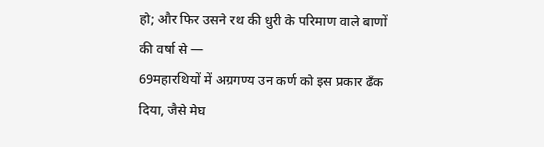हो; और फिर उसने रथ की धुरी के परिमाण वाले बाणों की वर्षा से —
69महारथियों में अग्रगण्य उन कर्ण को इस प्रकार ढँक दिया, जैसे मेघ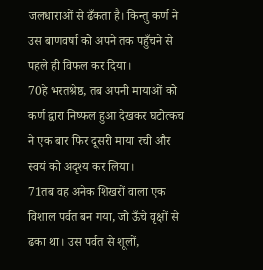जलधाराओं से ढँकता है। किन्तु कर्ण ने उस बाणवर्षा को अपने तक पहुँचने से पहले ही विफल कर दिया।
70हे भरतश्रेष्ठ, तब अपनी मायाओं को कर्ण द्वारा निष्फल हुआ देखकर घटोत्कच ने एक बार फिर दूसरी माया रची और स्वयं को अदृश्य कर लिया।
71तब वह अनेक शिखरों वाला एक विशाल पर्वत बन गया, जो ऊँचे वृक्षों से ढका था। उस पर्वत से शूलों,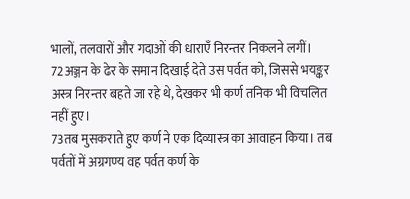भालों, तलवारों और गदाओं की धाराएँ निरन्तर निकलने लगीं।
72अञ्जन के ढेर के समान दिखाई देते उस पर्वत को, जिससे भयङ्कर अस्त्र निरन्तर बहते जा रहे थे, देखकर भी कर्ण तनिक भी विचलित नहीं हुए।
73तब मुसकराते हुए कर्ण ने एक दिव्यास्त्र का आवाहन किया। तब पर्वतों में अग्रगण्य वह पर्वत कर्ण के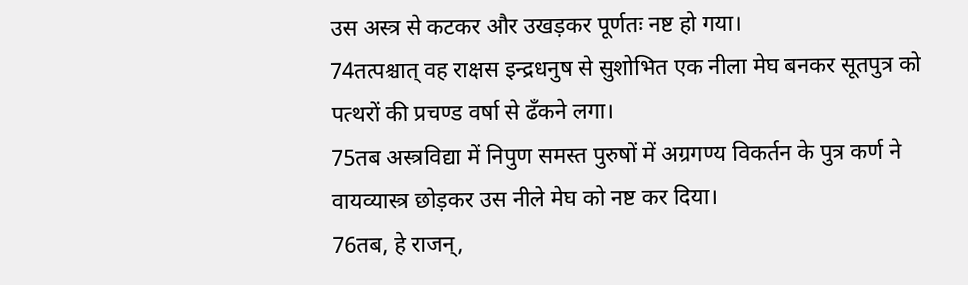उस अस्त्र से कटकर और उखड़कर पूर्णतः नष्ट हो गया।
74तत्पश्चात् वह राक्षस इन्द्रधनुष से सुशोभित एक नीला मेघ बनकर सूतपुत्र को पत्थरों की प्रचण्ड वर्षा से ढँकने लगा।
75तब अस्त्रविद्या में निपुण समस्त पुरुषों में अग्रगण्य विकर्तन के पुत्र कर्ण ने वायव्यास्त्र छोड़कर उस नीले मेघ को नष्ट कर दिया।
76तब, हे राजन्,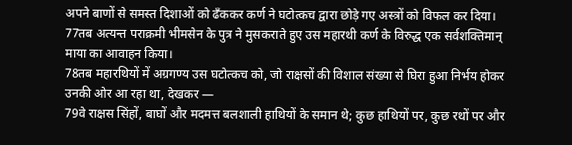अपने बाणों से समस्त दिशाओं को ढँककर कर्ण ने घटोत्कच द्वारा छोड़े गए अस्त्रों को विफल कर दिया।
77तब अत्यन्त पराक्रमी भीमसेन के पुत्र ने मुसकराते हुए उस महारथी कर्ण के विरुद्ध एक सर्वशक्तिमान् माया का आवाहन किया।
78तब महारथियों में अग्रगण्य उस घटोत्कच को, जो राक्षसों की विशाल संख्या से घिरा हुआ निर्भय होकर उनकी ओर आ रहा था, देखकर —
79वे राक्षस सिंहों, बाघों और मदमत्त बलशाली हाथियों के समान थे; कुछ हाथियों पर, कुछ रथों पर और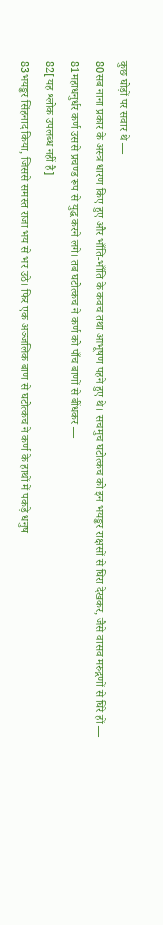कुछ घोड़ों पर सवार थे —
80सब नाना प्रकार के अस्त्र धारण किए हुए और भाँति-भाँति के कवच तथा आभूषण पहने हुए थे। सचमुच घटोत्कच को इन भयङ्कर राक्षसों से घिरा देखकर, जैसे वासव मरुद्गणों से घिरे हों —
81महाधनुर्धर कर्ण उससे प्रचण्ड रूप से युद्ध करने लगे। तब घटोत्कच ने कर्ण को पाँच बाणों से बींधकर —
82[यह श्लोक उपलब्ध नहीं है]
83भयङ्कर सिंहनाद किया, जिससे समस्त राजा भय से भर उठे। फिर एक अञ्जलिक बाण से घटोत्कच ने कर्ण के हाथों में पकड़े धनुष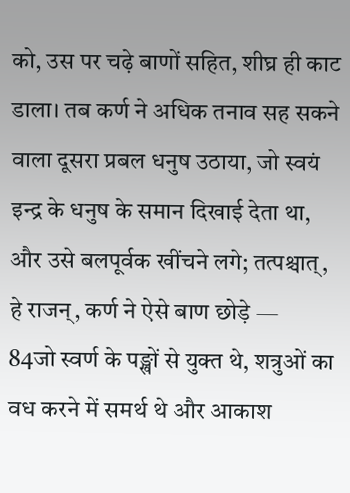को, उस पर चढ़े बाणों सहित, शीघ्र ही काट डाला। तब कर्ण ने अधिक तनाव सह सकने वाला दूसरा प्रबल धनुष उठाया, जो स्वयं इन्द्र के धनुष के समान दिखाई देता था, और उसे बलपूर्वक खींचने लगे; तत्पश्चात्, हे राजन्, कर्ण ने ऐसे बाण छोड़े —
84जो स्वर्ण के पङ्खों से युक्त थे, शत्रुओं का वध करने में समर्थ थे और आकाश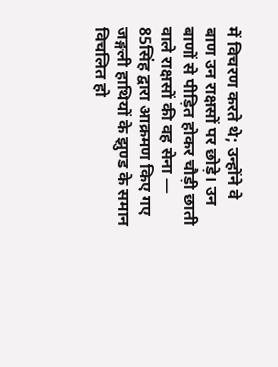में विचरण करते थे; उन्होंने वे बाण उन राक्षसों पर छोड़े। उन बाणों से पीड़ित होकर चौड़ी छाती वाले राक्षसों की वह सेना —
85सिंह द्वारा आक्रमण किए गए जङ्गली हाथियों के झुण्ड के समान विचलित हो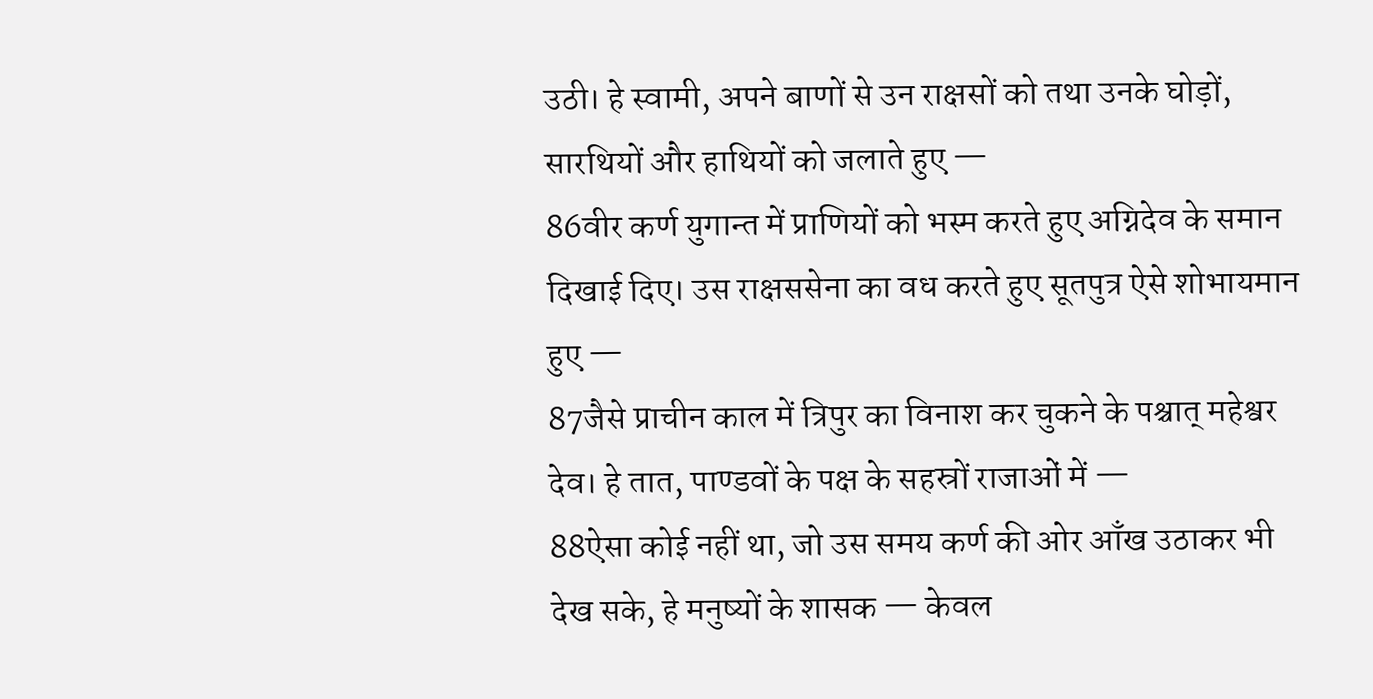उठी। हे स्वामी, अपने बाणों से उन राक्षसों को तथा उनके घोड़ों, सारथियों और हाथियों को जलाते हुए —
86वीर कर्ण युगान्त में प्राणियों को भस्म करते हुए अग्निदेव के समान दिखाई दिए। उस राक्षससेना का वध करते हुए सूतपुत्र ऐसे शोभायमान हुए —
87जैसे प्राचीन काल में त्रिपुर का विनाश कर चुकने के पश्चात् महेश्वर देव। हे तात, पाण्डवों के पक्ष के सहस्रों राजाओं में —
88ऐसा कोई नहीं था, जो उस समय कर्ण की ओर आँख उठाकर भी देख सके, हे मनुष्यों के शासक — केवल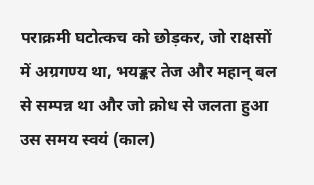पराक्रमी घटोत्कच को छोड़कर, जो राक्षसों में अग्रगण्य था, भयङ्कर तेज और महान् बल से सम्पन्न था और जो क्रोध से जलता हुआ उस समय स्वयं (काल)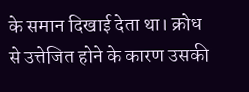के समान दिखाई देता था। क्रोध से उत्तेजित होने के कारण उसकी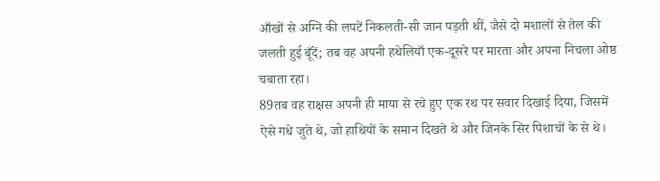आँखों से अग्नि की लपटें निकलती-सी जान पड़ती थीं, जैसे दो मशालों से तेल की जलती हुई बूँदें; तब वह अपनी हथेलियाँ एक-दूसरे पर मारता और अपना निचला ओष्ठ चबाता रहा।
89तब वह राक्षस अपनी ही माया से रचे हुए एक रथ पर सवार दिखाई दिया, जिसमें ऐसे गधे जुते थे, जो हाथियों के समान दिखते थे और जिनके सिर पिशाचों के से थे।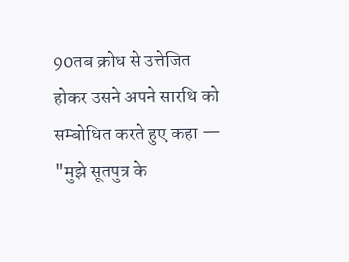90तब क्रोध से उत्तेजित होकर उसने अपने सारथि को सम्बोधित करते हुए कहा — "मुझे सूतपुत्र के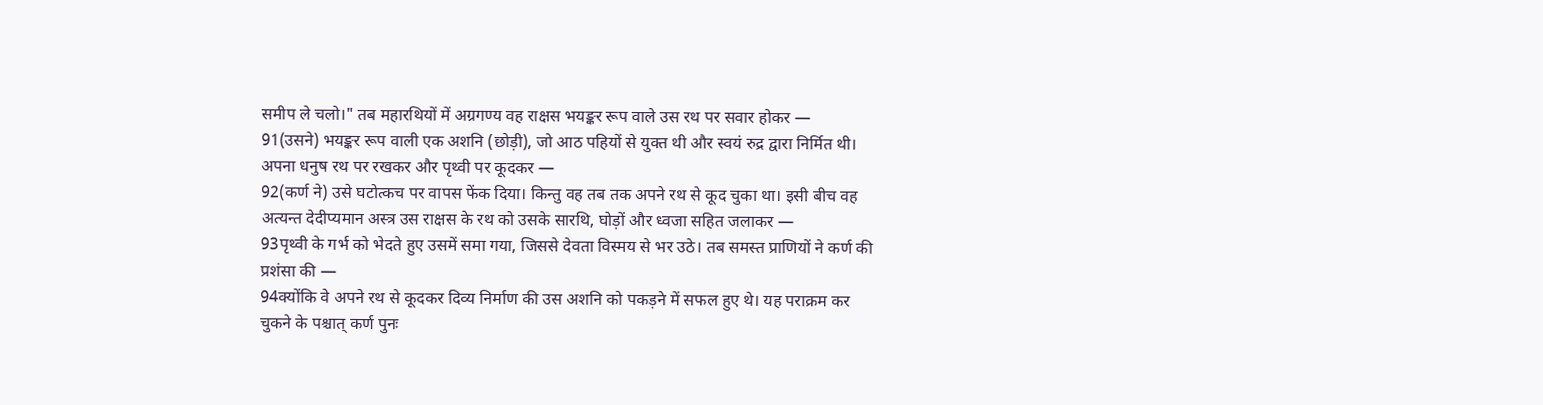समीप ले चलो।" तब महारथियों में अग्रगण्य वह राक्षस भयङ्कर रूप वाले उस रथ पर सवार होकर —
91(उसने) भयङ्कर रूप वाली एक अशनि (छोड़ी), जो आठ पहियों से युक्त थी और स्वयं रुद्र द्वारा निर्मित थी। अपना धनुष रथ पर रखकर और पृथ्वी पर कूदकर —
92(कर्ण ने) उसे घटोत्कच पर वापस फेंक दिया। किन्तु वह तब तक अपने रथ से कूद चुका था। इसी बीच वह अत्यन्त देदीप्यमान अस्त्र उस राक्षस के रथ को उसके सारथि, घोड़ों और ध्वजा सहित जलाकर —
93पृथ्वी के गर्भ को भेदते हुए उसमें समा गया, जिससे देवता विस्मय से भर उठे। तब समस्त प्राणियों ने कर्ण की प्रशंसा की —
94क्योंकि वे अपने रथ से कूदकर दिव्य निर्माण की उस अशनि को पकड़ने में सफल हुए थे। यह पराक्रम कर चुकने के पश्चात् कर्ण पुनः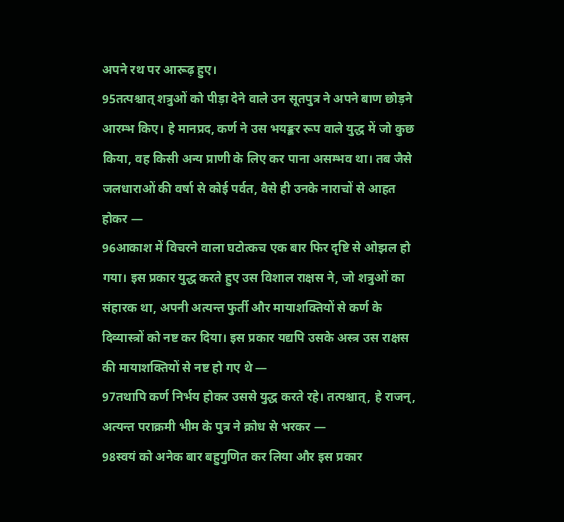अपने रथ पर आरूढ़ हुए।
95तत्पश्चात् शत्रुओं को पीड़ा देने वाले उन सूतपुत्र ने अपने बाण छोड़ने आरम्भ किए। हे मानप्रद, कर्ण ने उस भयङ्कर रूप वाले युद्ध में जो कुछ किया, वह किसी अन्य प्राणी के लिए कर पाना असम्भव था। तब जैसे जलधाराओं की वर्षा से कोई पर्वत, वैसे ही उनके नाराचों से आहत होकर —
96आकाश में विचरने वाला घटोत्कच एक बार फिर दृष्टि से ओझल हो गया। इस प्रकार युद्ध करते हुए उस विशाल राक्षस ने, जो शत्रुओं का संहारक था, अपनी अत्यन्त फुर्ती और मायाशक्तियों से कर्ण के दिव्यास्त्रों को नष्ट कर दिया। इस प्रकार यद्यपि उसके अस्त्र उस राक्षस की मायाशक्तियों से नष्ट हो गए थे —
97तथापि कर्ण निर्भय होकर उससे युद्ध करते रहे। तत्पश्चात्, हे राजन्, अत्यन्त पराक्रमी भीम के पुत्र ने क्रोध से भरकर —
98स्वयं को अनेक बार बहुगुणित कर लिया और इस प्रकार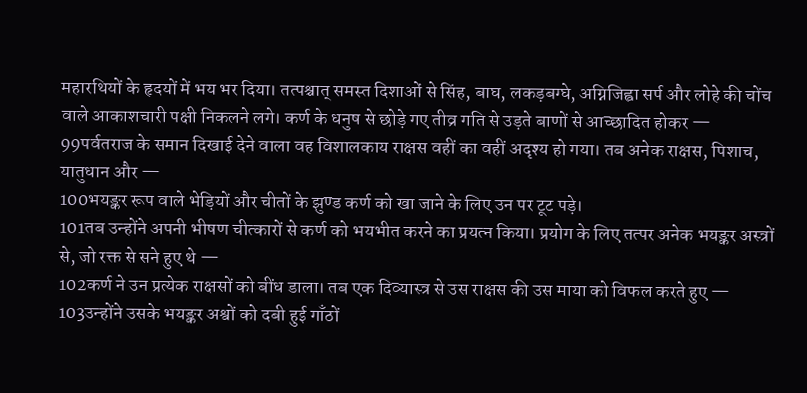महारथियों के हृदयों में भय भर दिया। तत्पश्चात् समस्त दिशाओं से सिंह, बाघ, लकड़बग्घे, अग्निजिह्वा सर्प और लोहे की चोंच वाले आकाशचारी पक्षी निकलने लगे। कर्ण के धनुष से छोड़े गए तीव्र गति से उड़ते बाणों से आच्छादित होकर —
99पर्वतराज के समान दिखाई देने वाला वह विशालकाय राक्षस वहीं का वहीं अदृश्य हो गया। तब अनेक राक्षस, पिशाच, यातुधान और —
100भयङ्कर रूप वाले भेड़ियों और चीतों के झुण्ड कर्ण को खा जाने के लिए उन पर टूट पड़े।
101तब उन्होंने अपनी भीषण चीत्कारों से कर्ण को भयभीत करने का प्रयत्न किया। प्रयोग के लिए तत्पर अनेक भयङ्कर अस्त्रों से, जो रक्त से सने हुए थे —
102कर्ण ने उन प्रत्येक राक्षसों को बींध डाला। तब एक दिव्यास्त्र से उस राक्षस की उस माया को विफल करते हुए —
103उन्होंने उसके भयङ्कर अश्वों को दबी हुई गाँठों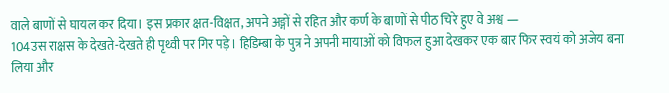वाले बाणों से घायल कर दिया। इस प्रकार क्षत-विक्षत, अपने अङ्गों से रहित और कर्ण के बाणों से पीठ चिरे हुए वे अश्व —
104उस राक्षस के देखते-देखते ही पृथ्वी पर गिर पड़े। हिडिम्बा के पुत्र ने अपनी मायाओं को विफल हुआ देखकर एक बार फिर स्वयं को अजेय बना लिया और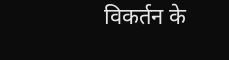विकर्तन के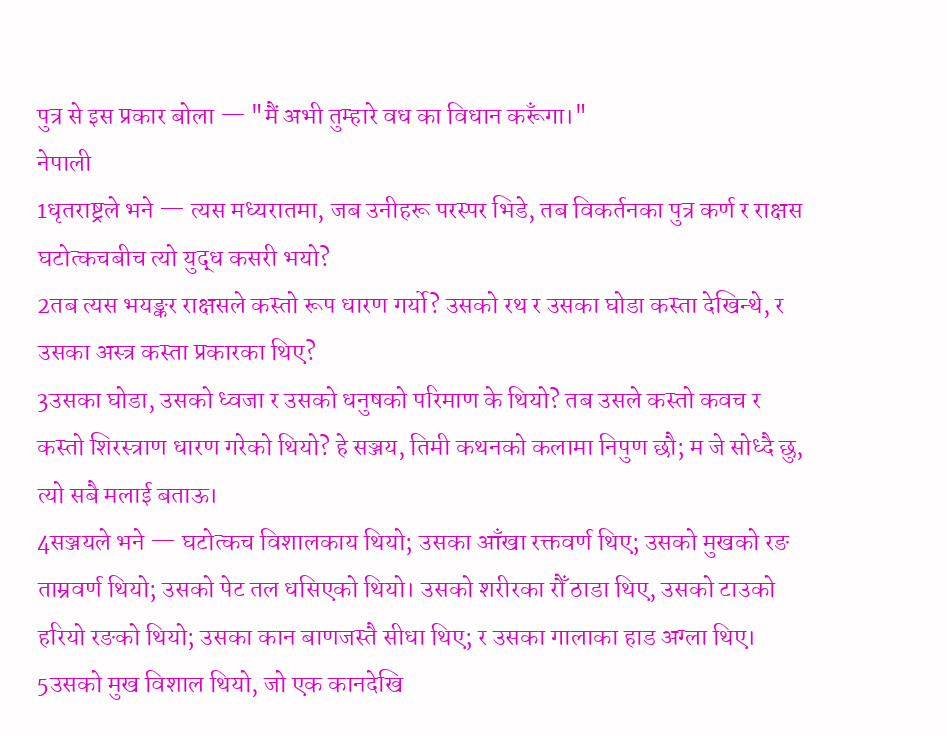पुत्र से इस प्रकार बोला — "मैं अभी तुम्हारे वध का विधान करूँगा।"
नेपाली
1धृतराष्ट्रले भने — त्यस मध्यरातमा, जब उनीहरू परस्पर भिडे, तब विकर्तनका पुत्र कर्ण र राक्षस घटोत्कचबीच त्यो युद्ध कसरी भयो?
2तब त्यस भयङ्कर राक्षसले कस्तो रूप धारण गर्यो? उसको रथ र उसका घोडा कस्ता देखिन्थे, र उसका अस्त्र कस्ता प्रकारका थिए?
3उसका घोडा, उसको ध्वजा र उसको धनुषको परिमाण के थियो? तब उसले कस्तो कवच र कस्तो शिरस्त्राण धारण गरेको थियो? हे सञ्जय, तिमी कथनको कलामा निपुण छौ; म जे सोध्दै छु, त्यो सबै मलाई बताऊ।
4सञ्जयले भने — घटोत्कच विशालकाय थियो; उसका आँखा रक्तवर्ण थिए; उसको मुखको रङ ताम्रवर्ण थियो; उसको पेट तल धसिएको थियो। उसको शरीरका रौँ ठाडा थिए, उसको टाउको हरियो रङको थियो; उसका कान बाणजस्तै सीधा थिए; र उसका गालाका हाड अग्ला थिए।
5उसको मुख विशाल थियो, जो एक कानदेखि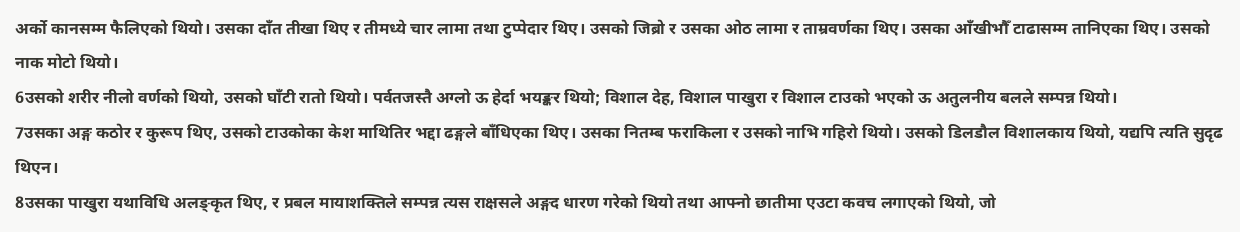अर्को कानसम्म फैलिएको थियो। उसका दाँत तीखा थिए र तीमध्ये चार लामा तथा टुप्पेदार थिए। उसको जिब्रो र उसका ओठ लामा र ताम्रवर्णका थिए। उसका आँखीभौँ टाढासम्म तानिएका थिए। उसको नाक मोटो थियो।
6उसको शरीर नीलो वर्णको थियो, उसको घाँटी रातो थियो। पर्वतजस्तै अग्लो ऊ हेर्दा भयङ्कर थियो; विशाल देह, विशाल पाखुरा र विशाल टाउको भएको ऊ अतुलनीय बलले सम्पन्न थियो।
7उसका अङ्ग कठोर र कुरूप थिए, उसको टाउकोका केश माथितिर भद्दा ढङ्गले बाँधिएका थिए। उसका नितम्ब फराकिला र उसको नाभि गहिरो थियो। उसको डिलडौल विशालकाय थियो, यद्यपि त्यति सुदृढ थिएन।
8उसका पाखुरा यथाविधि अलङ्कृत थिए, र प्रबल मायाशक्तिले सम्पन्न त्यस राक्षसले अङ्गद धारण गरेको थियो तथा आफ्नो छातीमा एउटा कवच लगाएको थियो, जो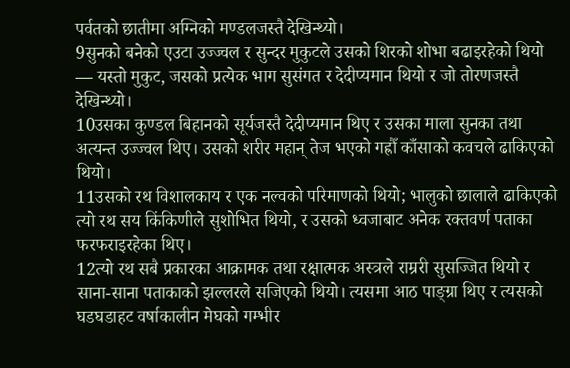पर्वतको छातीमा अग्निको मण्डलजस्तै देखिन्थ्यो।
9सुनको बनेको एउटा उज्ज्वल र सुन्दर मुकुटले उसको शिरको शोभा बढाइरहेको थियो — यस्तो मुकुट, जसको प्रत्येक भाग सुसंगत र देदीप्यमान थियो र जो तोरणजस्तै देखिन्थ्यो।
10उसका कुण्डल बिहानको सूर्यजस्तै देदीप्यमान थिए र उसका माला सुनका तथा अत्यन्त उज्ज्वल थिए। उसको शरीर महान् तेज भएको गह्रौँ काँसाको कवचले ढाकिएको थियो।
11उसको रथ विशालकाय र एक नल्वको परिमाणको थियो; भालुको छालाले ढाकिएको त्यो रथ सय किंकिणीले सुशोभित थियो, र उसको ध्वजाबाट अनेक रक्तवर्ण पताका फरफराइरहेका थिए।
12त्यो रथ सबै प्रकारका आक्रामक तथा रक्षात्मक अस्त्रले राम्ररी सुसज्जित थियो र साना-साना पताकाको झल्लरले सजिएको थियो। त्यसमा आठ पाङ्ग्रा थिए र त्यसको घडघडाहट वर्षाकालीन मेघको गम्भीर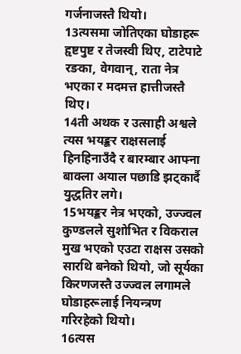गर्जनाजस्तै थियो।
13त्यसमा जोतिएका घोडाहरू हृष्टपुष्ट र तेजस्वी थिए, टाटेपाटे रङका, वेगवान्, राता नेत्र भएका र मदमत्त हात्तीजस्तै थिए।
14ती अथक र उत्साही अश्वले त्यस भयङ्कर राक्षसलाई हिनहिनाउँदै र बारम्बार आफ्ना बाक्ला अयाल पछाडि झट्कार्दै युद्धतिर लगे।
15भयङ्कर नेत्र भएको, उज्ज्वल कुण्डलले सुशोभित र विकराल मुख भएको एउटा राक्षस उसको सारथि बनेको थियो, जो सूर्यका किरणजस्तै उज्ज्वल लगामले घोडाहरूलाई नियन्त्रण गरिरहेको थियो।
16त्यस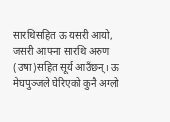सारथिसहित ऊ यसरी आयो, जसरी आफ्ना सारथि अरुण (उषा)सहित सूर्य आउँछन्। ऊ मेघपुञ्जले घेरिएको कुनै अग्लो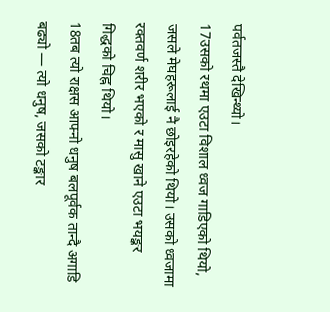पर्वतजस्तै देखिन्थ्यो।
17उसको रथमा एउटा विशाल ध्वज गाडिएको थियो, जसले मेघहरूलाई नै छोइरहेको थियो। उसको ध्वजामा रक्तवर्ण शरीर भएको र मासु खाने एउटा भयङ्कर गिद्धको चिह्न थियो।
18तब त्यो राक्षस आफ्नो धनुष बलपूर्वक तान्दै अगाडि बढ्यो — त्यो धनुष, जसको टङ्कार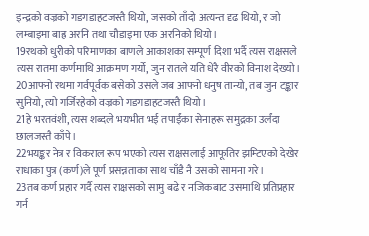इन्द्रको वज्रको गडगडाहटजस्तै थियो, जसको ताँदो अत्यन्त दृढ थियो, र जो लम्बाइमा बाह्र अरनि तथा चौडाइमा एक अरनिको थियो।
19रथको धुरीको परिमाणका बाणले आकाशका सम्पूर्ण दिशा भर्दै त्यस राक्षसले त्यस रातमा कर्णमाथि आक्रमण गर्यो, जुन रातले यति धेरै वीरको विनाश देख्यो।
20आफ्नो रथमा गर्वपूर्वक बसेको उसले जब आफ्नो धनुष तान्यो, तब जुन टङ्कार सुनियो, त्यो गर्जिरहेको वज्रको गडगडाहटजस्तै थियो।
21हे भरतवंशी, त्यस शब्दले भयभीत भई तपाईंका सेनाहरू समुद्रका उर्लंदा छालजस्तै काँपे।
22भयङ्कर नेत्र र विकराल रूप भएको त्यस राक्षसलाई आफूतिर झम्टिएको देखेर राधाका पुत्र (कर्ण)ले पूर्ण प्रसन्नताका साथ चाँडै नै उसको सामना गरे।
23तब कर्ण प्रहार गर्दै त्यस राक्षसको सामु बढे र नजिकबाट उसमाथि प्रतिप्रहार गर्न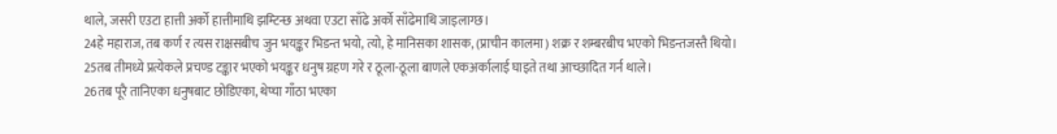थाले, जसरी एउटा हात्ती अर्को हात्तीमाथि झम्टिन्छ अथवा एउटा साँढे अर्को साँढेमाथि जाइलाग्छ।
24हे महाराज, तब कर्ण र त्यस राक्षसबीच जुन भयङ्कर भिडन्त भयो, त्यो, हे मानिसका शासक, (प्राचीन कालमा) शक्र र शम्बरबीच भएको भिडन्तजस्तै थियो।
25तब तीमध्ये प्रत्येकले प्रचण्ड टङ्कार भएको भयङ्कर धनुष ग्रहण गरे र ठूला-ठूला बाणले एकअर्कालाई घाइते तथा आच्छादित गर्न थाले।
26तब पूरै तानिएका धनुषबाट छोडिएका, थेप्चा गाँठा भएका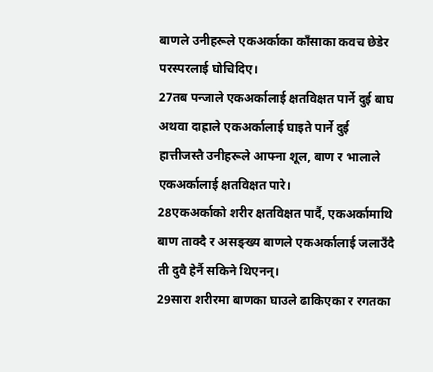बाणले उनीहरूले एकअर्काका काँसाका कवच छेडेर परस्परलाई घोचिदिए।
27तब पन्जाले एकअर्कालाई क्षतविक्षत पार्ने दुई बाघ अथवा दाह्राले एकअर्कालाई घाइते पार्ने दुई हात्तीजस्तै उनीहरूले आफ्ना शूल, बाण र भालाले एकअर्कालाई क्षतविक्षत पारे।
28एकअर्काको शरीर क्षतविक्षत पार्दै, एकअर्कामाथि बाण ताक्दै र असङ्ख्य बाणले एकअर्कालाई जलाउँदै ती दुवै हेर्नै सकिने थिएनन्।
29सारा शरीरमा बाणका घाउले ढाकिएका र रगतका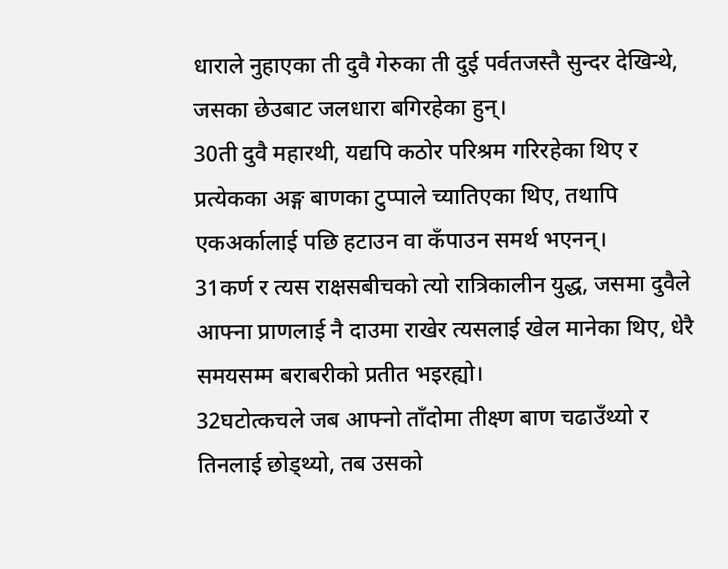धाराले नुहाएका ती दुवै गेरुका ती दुई पर्वतजस्तै सुन्दर देखिन्थे, जसका छेउबाट जलधारा बगिरहेका हुन्।
30ती दुवै महारथी, यद्यपि कठोर परिश्रम गरिरहेका थिए र प्रत्येकका अङ्ग बाणका टुप्पाले च्यातिएका थिए, तथापि एकअर्कालाई पछि हटाउन वा कँपाउन समर्थ भएनन्।
31कर्ण र त्यस राक्षसबीचको त्यो रात्रिकालीन युद्ध, जसमा दुवैले आफ्ना प्राणलाई नै दाउमा राखेर त्यसलाई खेल मानेका थिए, धेरै समयसम्म बराबरीको प्रतीत भइरह्यो।
32घटोत्कचले जब आफ्नो ताँदोमा तीक्ष्ण बाण चढाउँथ्यो र तिनलाई छोड्थ्यो, तब उसको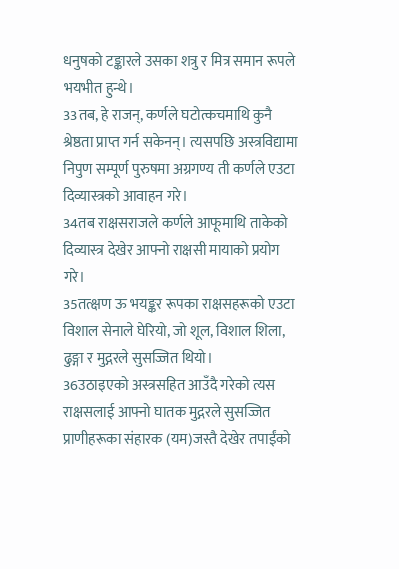धनुषको टङ्कारले उसका शत्रु र मित्र समान रूपले भयभीत हुन्थे।
33तब, हे राजन्, कर्णले घटोत्कचमाथि कुनै श्रेष्ठता प्राप्त गर्न सकेनन्। त्यसपछि अस्त्रविद्यामा निपुण सम्पूर्ण पुरुषमा अग्रगण्य ती कर्णले एउटा दिव्यास्त्रको आवाहन गरे।
34तब राक्षसराजले कर्णले आफूमाथि ताकेको दिव्यास्त्र देखेर आफ्नो राक्षसी मायाको प्रयोग गरे।
35तत्क्षण ऊ भयङ्कर रूपका राक्षसहरूको एउटा विशाल सेनाले घेरियो, जो शूल, विशाल शिला, ढुङ्गा र मुद्गरले सुसज्जित थियो।
36उठाइएको अस्त्रसहित आउँदै गरेको त्यस राक्षसलाई आफ्नो घातक मुद्गरले सुसज्जित प्राणीहरूका संहारक (यम)जस्तै देखेर तपाईंको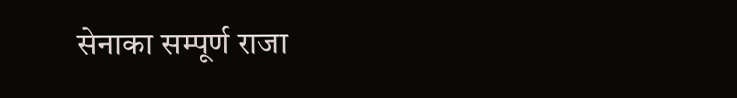सेनाका सम्पूर्ण राजा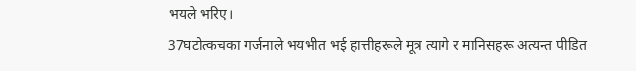भयले भरिए।
37घटोत्कचका गर्जनाले भयभीत भई हात्तीहरूले मूत्र त्यागे र मानिसहरू अत्यन्त पीडित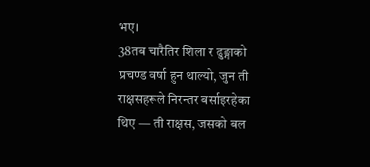भए।
38तब चारैतिर शिला र ढुङ्गाको प्रचण्ड वर्षा हुन थाल्यो, जुन ती राक्षसहरूले निरन्तर बर्साइरहेका थिए — ती राक्षस, जसको बल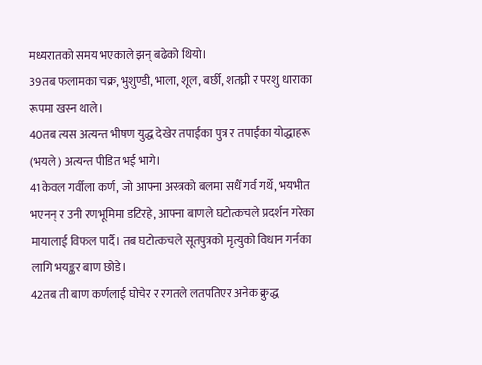मध्यरातको समय भएकाले झन् बढेको थियो।
39तब फलामका चक्र, भुशुण्डी, भाला, शूल, बर्छी, शतघ्नी र परशु धाराका रूपमा खस्न थाले।
40तब त्यस अत्यन्त भीषण युद्ध देखेर तपाईंका पुत्र र तपाईंका योद्धाहरू (भयले) अत्यन्त पीडित भई भागे।
41केवल गर्वीला कर्ण, जो आफ्ना अस्त्रको बलमा सधैँ गर्व गर्थे, भयभीत भएनन् र उनी रणभूमिमा डटिरहे, आफ्ना बाणले घटोत्कचले प्रदर्शन गरेका मायालाई विफल पार्दै। तब घटोत्कचले सूतपुत्रको मृत्युको विधान गर्नका लागि भयङ्कर बाण छोडे।
42तब ती बाण कर्णलाई घोचेर र रगतले लतपतिएर अनेक क्रुद्ध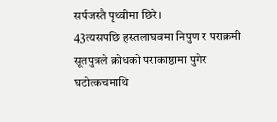सर्पजस्तै पृथ्वीमा छिरे।
43त्यसपछि हस्तलाघवमा निपुण र पराक्रमी सूतपुत्रले क्रोधको पराकाष्ठामा पुगेर घटोत्कचमाथि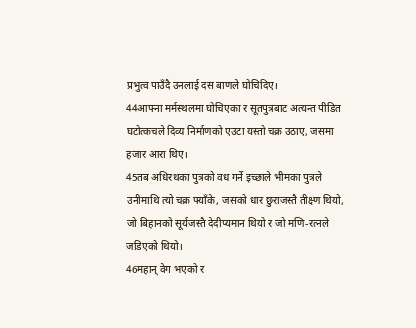प्रभुत्व पाउँदै उनलाई दस बाणले घोचिदिए।
44आफ्ना मर्मस्थलमा घोचिएका र सूतपुत्रबाट अत्यन्त पीडित घटोत्कचले दिव्य निर्माणको एउटा यस्तो चक्र उठाए, जसमा हजार आरा थिए।
45तब अधिरथका पुत्रको वध गर्ने इच्छाले भीमका पुत्रले उनीमाथि त्यो चक्र फ्याँके, जसको धार छुराजस्तै तीक्ष्ण थियो, जो बिहानको सूर्यजस्तै देदीप्यमान थियो र जो मणि-रत्नले जडिएको थियो।
46महान् वेग भएको र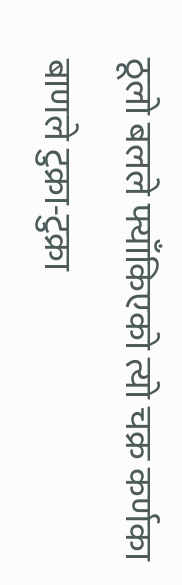ठूलो बलले फ्याँकिएको त्यो चक्र कर्णका बाणले टुक्रा-टुक्रा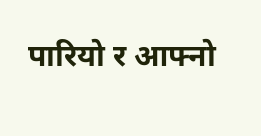पारियो र आफ्नो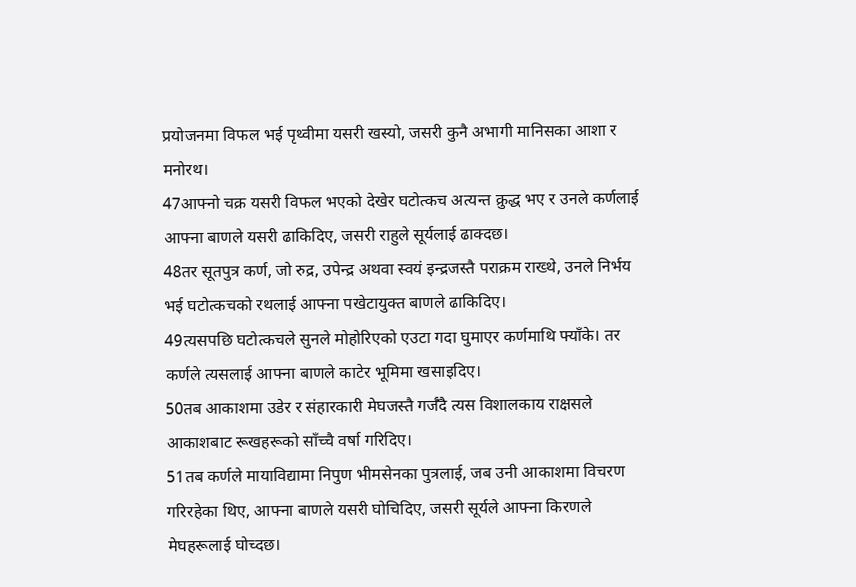प्रयोजनमा विफल भई पृथ्वीमा यसरी खस्यो, जसरी कुनै अभागी मानिसका आशा र मनोरथ।
47आफ्नो चक्र यसरी विफल भएको देखेर घटोत्कच अत्यन्त क्रुद्ध भए र उनले कर्णलाई आफ्ना बाणले यसरी ढाकिदिए, जसरी राहुले सूर्यलाई ढाक्दछ।
48तर सूतपुत्र कर्ण, जो रुद्र, उपेन्द्र अथवा स्वयं इन्द्रजस्तै पराक्रम राख्थे, उनले निर्भय भई घटोत्कचको रथलाई आफ्ना पखेटायुक्त बाणले ढाकिदिए।
49त्यसपछि घटोत्कचले सुनले मोहोरिएको एउटा गदा घुमाएर कर्णमाथि फ्याँके। तर कर्णले त्यसलाई आफ्ना बाणले काटेर भूमिमा खसाइदिए।
50तब आकाशमा उडेर र संहारकारी मेघजस्तै गर्जँदै त्यस विशालकाय राक्षसले आकाशबाट रूखहरूको साँच्चै वर्षा गरिदिए।
51तब कर्णले मायाविद्यामा निपुण भीमसेनका पुत्रलाई, जब उनी आकाशमा विचरण गरिरहेका थिए, आफ्ना बाणले यसरी घोचिदिए, जसरी सूर्यले आफ्ना किरणले मेघहरूलाई घोच्दछ।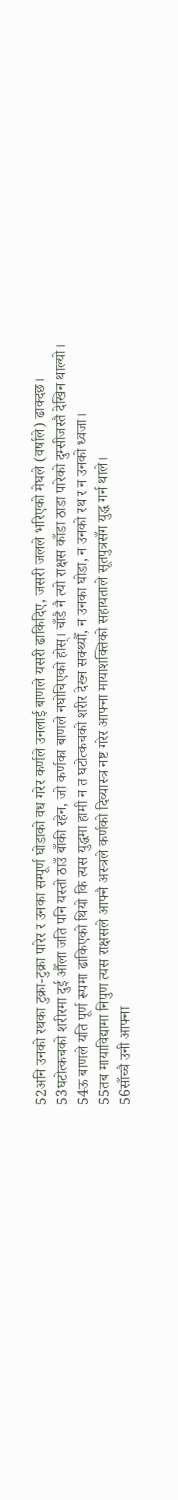52अनि उनको रथका टुक्रा-टुक्रा पारेर र उनका सम्पूर्ण घोडाको वध गरेर कर्णले उनलाई बाणले यसरी ढाकिदिए, जसरी जलले भरिएको मेघले (वर्षाले) ढाक्दछ।
53घटोत्कचको शरीरमा दुई औँला जति पनि यस्तो ठाउँ बाँकी रहेन, जो कर्णका बाणले नघोचिएको होस्। चाँडै नै त्यो राक्षस काँडा ठाडा पारेको दुम्सीजस्तै देखिन थाल्यो।
54ऊ बाणले यति पूर्ण रूपमा ढाकिएको थियो कि त्यस युद्धमा हामी न त घटोत्कचको शरीर देख्न सक्थ्यौँ, न उनका घोडा, न उनको रथ र न उनको ध्वजा।
55तब मायाविद्यामा निपुण त्यस राक्षसले आफ्नै अस्त्रले कर्णको दिव्यास्त्र नष्ट गरेर आफ्ना मायाशक्तिको सहायताले सूतपुत्रसँग युद्ध गर्न थाले।
56साँच्चै उनी आफ्ना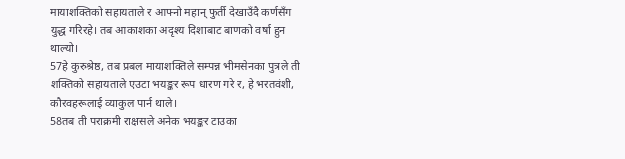मायाशक्तिको सहायताले र आफ्नो महान् फुर्ती देखाउँदै कर्णसँग युद्ध गरिरहे। तब आकाशका अदृश्य दिशाबाट बाणको वर्षा हुन थाल्यो।
57हे कुरुश्रेष्ठ, तब प्रबल मायाशक्तिले सम्पन्न भीमसेनका पुत्रले ती शक्तिको सहायताले एउटा भयङ्कर रूप धारण गरे र, हे भरतवंशी, कौरवहरूलाई व्याकुल पार्न थाले।
58तब ती पराक्रमी राक्षसले अनेक भयङ्कर टाउका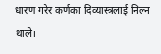धारण गरेर कर्णका दिव्यास्त्रलाई निल्न थाले।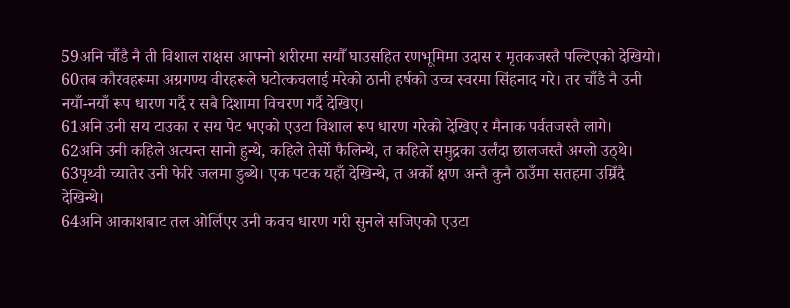59अनि चाँडै नै ती विशाल राक्षस आफ्नो शरीरमा सयौँ घाउसहित रणभूमिमा उदास र मृतकजस्तै पल्टिएको देखियो।
60तब कौरवहरूमा अग्रगण्य वीरहरूले घटोत्कचलाई मरेको ठानी हर्षको उच्च स्वरमा सिंहनाद गरे। तर चाँडै नै उनी नयाँ-नयाँ रूप धारण गर्दै र सबै दिशामा विचरण गर्दै देखिए।
61अनि उनी सय टाउका र सय पेट भएको एउटा विशाल रूप धारण गरेको देखिए र मैनाक पर्वतजस्तै लागे।
62अनि उनी कहिले अत्यन्त सानो हुन्थे, कहिले तेर्सो फैलिन्थे, त कहिले समुद्रका उर्लंदा छालजस्तै अग्लो उठ्थे।
63पृथ्वी च्यातेर उनी फेरि जलमा डुब्थे। एक पटक यहाँ देखिन्थे, त अर्को क्षण अन्तै कुनै ठाउँमा सतहमा उम्रिँदै देखिन्थे।
64अनि आकाशबाट तल ओर्लिएर उनी कवच धारण गरी सुनले सजिएको एउटा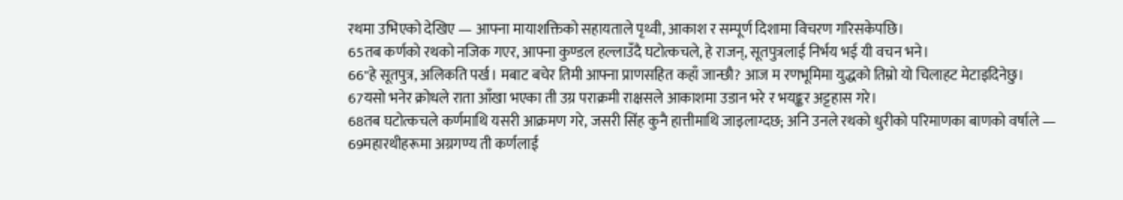रथमा उभिएको देखिए — आफ्ना मायाशक्तिको सहायताले पृथ्वी, आकाश र सम्पूर्ण दिशामा विचरण गरिसकेपछि।
65तब कर्णको रथको नजिक गएर, आफ्ना कुण्डल हल्लाउँदै घटोत्कचले, हे राजन्, सूतपुत्रलाई निर्भय भई यी वचन भने।
66"हे सूतपुत्र, अलिकति पर्ख। मबाट बचेर तिमी आफ्ना प्राणसहित कहाँ जान्छौ? आज म रणभूमिमा युद्धको तिम्रो यो चिलाहट मेटाइदिनेछु।
67यसो भनेर क्रोधले राता आँखा भएका ती उग्र पराक्रमी राक्षसले आकाशमा उडान भरे र भयङ्कर अट्टहास गरे।
68तब घटोत्कचले कर्णमाथि यसरी आक्रमण गरे, जसरी सिंह कुनै हात्तीमाथि जाइलाग्दछ; अनि उनले रथको धुरीको परिमाणका बाणको वर्षाले —
69महारथीहरूमा अग्रगण्य ती कर्णलाई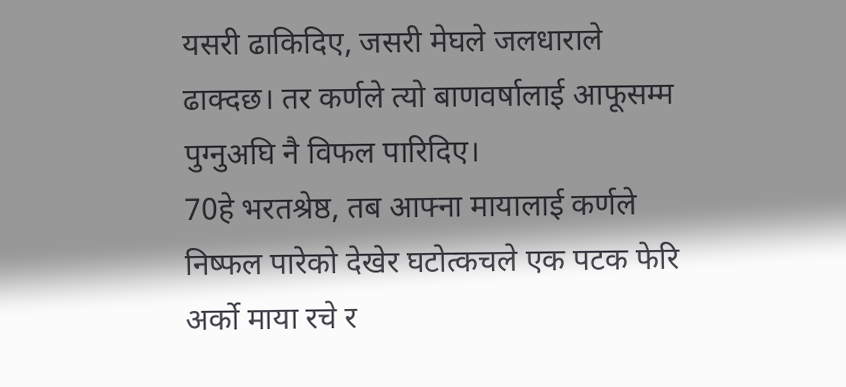यसरी ढाकिदिए, जसरी मेघले जलधाराले ढाक्दछ। तर कर्णले त्यो बाणवर्षालाई आफूसम्म पुग्नुअघि नै विफल पारिदिए।
70हे भरतश्रेष्ठ, तब आफ्ना मायालाई कर्णले निष्फल पारेको देखेर घटोत्कचले एक पटक फेरि अर्को माया रचे र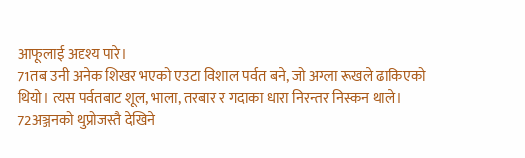आफूलाई अदृश्य पारे।
71तब उनी अनेक शिखर भएको एउटा विशाल पर्वत बने, जो अग्ला रूखले ढाकिएको थियो। त्यस पर्वतबाट शूल, भाला, तरबार र गदाका धारा निरन्तर निस्कन थाले।
72अञ्जनको थुप्रोजस्तै देखिने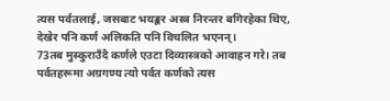त्यस पर्वतलाई, जसबाट भयङ्कर अस्त्र निरन्तर बगिरहेका थिए, देखेर पनि कर्ण अलिकति पनि विचलित भएनन्।
73तब मुस्कुराउँदै कर्णले एउटा दिव्यास्त्रको आवाहन गरे। तब पर्वतहरूमा अग्रगण्य त्यो पर्वत कर्णको त्यस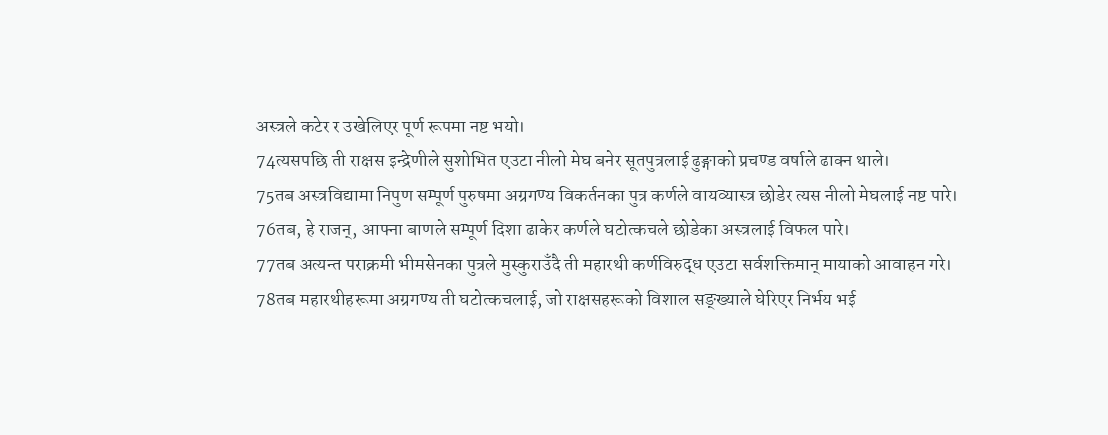अस्त्रले कटेर र उखेलिएर पूर्ण रूपमा नष्ट भयो।
74त्यसपछि ती राक्षस इन्द्रेणीले सुशोभित एउटा नीलो मेघ बनेर सूतपुत्रलाई ढुङ्गाको प्रचण्ड वर्षाले ढाक्न थाले।
75तब अस्त्रविद्यामा निपुण सम्पूर्ण पुरुषमा अग्रगण्य विकर्तनका पुत्र कर्णले वायव्यास्त्र छोडेर त्यस नीलो मेघलाई नष्ट पारे।
76तब, हे राजन्, आफ्ना बाणले सम्पूर्ण दिशा ढाकेर कर्णले घटोत्कचले छोडेका अस्त्रलाई विफल पारे।
77तब अत्यन्त पराक्रमी भीमसेनका पुत्रले मुस्कुराउँदै ती महारथी कर्णविरुद्ध एउटा सर्वशक्तिमान् मायाको आवाहन गरे।
78तब महारथीहरूमा अग्रगण्य ती घटोत्कचलाई, जो राक्षसहरूको विशाल सङ्ख्याले घेरिएर निर्भय भई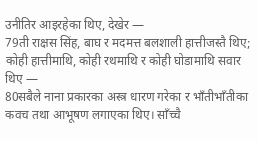उनीतिर आइरहेका थिए, देखेर —
79ती राक्षस सिंह, बाघ र मदमत्त बलशाली हात्तीजस्तै थिए; कोही हात्तीमाथि, कोही रथमाथि र कोही घोडामाथि सवार थिए —
80सबैले नाना प्रकारका अस्त्र धारण गरेका र भाँतीभाँतीका कवच तथा आभूषण लगाएका थिए। साँच्चै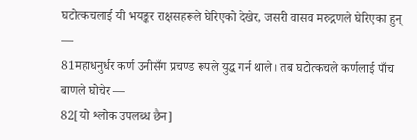घटोत्कचलाई यी भयङ्कर राक्षसहरूले घेरिएको देखेर, जसरी वासव मरुद्गणले घेरिएका हुन् —
81महाधनुर्धर कर्ण उनीसँग प्रचण्ड रूपले युद्ध गर्न थाले। तब घटोत्कचले कर्णलाई पाँच बाणले घोचेर —
82[यो श्लोक उपलब्ध छैन]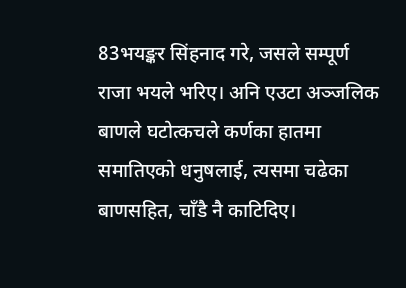83भयङ्कर सिंहनाद गरे, जसले सम्पूर्ण राजा भयले भरिए। अनि एउटा अञ्जलिक बाणले घटोत्कचले कर्णका हातमा समातिएको धनुषलाई, त्यसमा चढेका बाणसहित, चाँडै नै काटिदिए।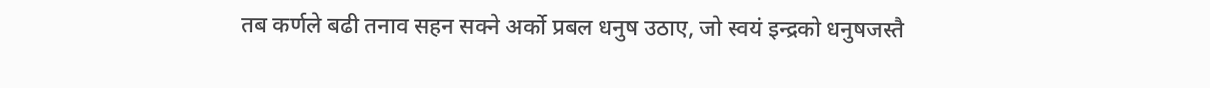तब कर्णले बढी तनाव सहन सक्ने अर्को प्रबल धनुष उठाए, जो स्वयं इन्द्रको धनुषजस्तै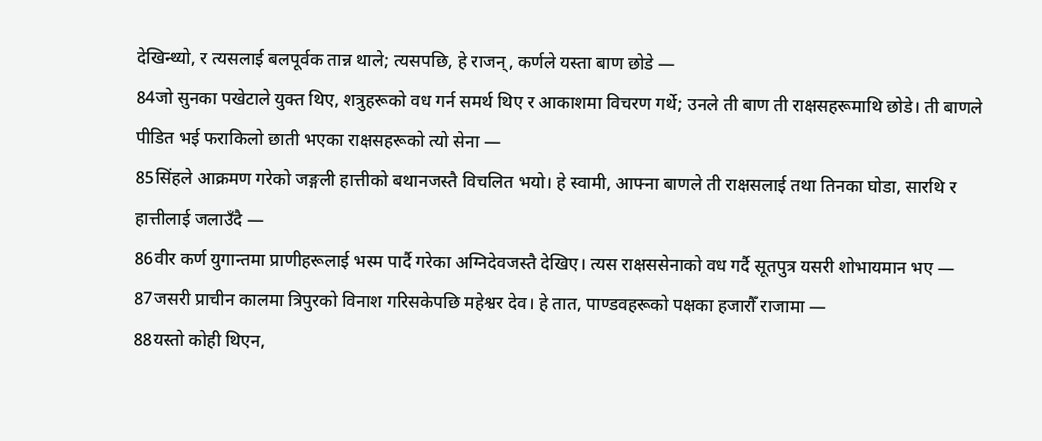देखिन्थ्यो, र त्यसलाई बलपूर्वक तान्न थाले; त्यसपछि, हे राजन्, कर्णले यस्ता बाण छोडे —
84जो सुनका पखेटाले युक्त थिए, शत्रुहरूको वध गर्न समर्थ थिए र आकाशमा विचरण गर्थे; उनले ती बाण ती राक्षसहरूमाथि छोडे। ती बाणले पीडित भई फराकिलो छाती भएका राक्षसहरूको त्यो सेना —
85सिंहले आक्रमण गरेको जङ्गली हात्तीको बथानजस्तै विचलित भयो। हे स्वामी, आफ्ना बाणले ती राक्षसलाई तथा तिनका घोडा, सारथि र हात्तीलाई जलाउँदै —
86वीर कर्ण युगान्तमा प्राणीहरूलाई भस्म पार्दै गरेका अग्निदेवजस्तै देखिए। त्यस राक्षससेनाको वध गर्दै सूतपुत्र यसरी शोभायमान भए —
87जसरी प्राचीन कालमा त्रिपुरको विनाश गरिसकेपछि महेश्वर देव। हे तात, पाण्डवहरूको पक्षका हजारौँ राजामा —
88यस्तो कोही थिएन,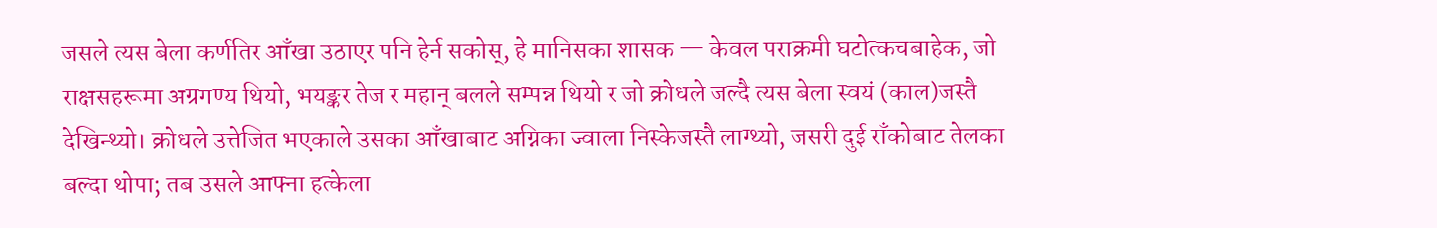जसले त्यस बेला कर्णतिर आँखा उठाएर पनि हेर्न सकोस्, हे मानिसका शासक — केवल पराक्रमी घटोत्कचबाहेक, जो राक्षसहरूमा अग्रगण्य थियो, भयङ्कर तेज र महान् बलले सम्पन्न थियो र जो क्रोधले जल्दै त्यस बेला स्वयं (काल)जस्तै देखिन्थ्यो। क्रोधले उत्तेजित भएकाले उसका आँखाबाट अग्निका ज्वाला निस्केजस्तै लाग्थ्यो, जसरी दुई राँकोबाट तेलका बल्दा थोपा; तब उसले आफ्ना हत्केला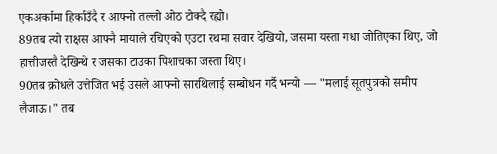एकअर्कामा हिर्काउँदै र आफ्नो तल्लो ओठ टोक्दै रह्यो।
89तब त्यो राक्षस आफ्नै मायाले रचिएको एउटा रथमा सवार देखियो, जसमा यस्ता गधा जोतिएका थिए, जो हात्तीजस्तै देखिन्थे र जसका टाउका पिशाचका जस्ता थिए।
90तब क्रोधले उत्तेजित भई उसले आफ्नो सारथिलाई सम्बोधन गर्दै भन्यो — "मलाई सूतपुत्रको समीप लैजाऊ।" तब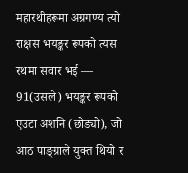महारथीहरूमा अग्रगण्य त्यो राक्षस भयङ्कर रूपको त्यस रथमा सवार भई —
91(उसले) भयङ्कर रूपको एउटा अशनि (छोड्यो), जो आठ पाङ्ग्राले युक्त थियो र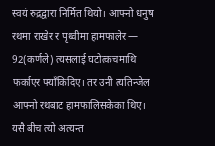स्वयं रुद्रद्वारा निर्मित थियो। आफ्नो धनुष रथमा राखेर र पृथ्वीमा हामफालेर —
92(कर्णले) त्यसलाई घटोत्कचमाथि फर्काएर फ्याँकिदिए। तर उनी त्यतिन्जेल आफ्नो रथबाट हामफालिसकेका थिए। यसै बीच त्यो अत्यन्त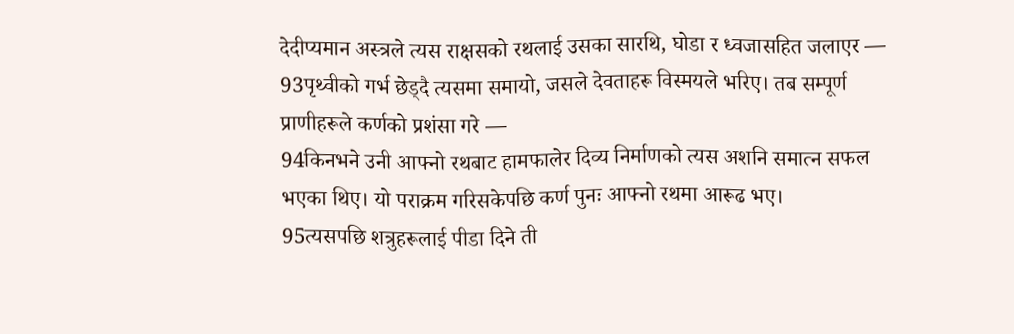देदीप्यमान अस्त्रले त्यस राक्षसको रथलाई उसका सारथि, घोडा र ध्वजासहित जलाएर —
93पृथ्वीको गर्भ छेड्दै त्यसमा समायो, जसले देवताहरू विस्मयले भरिए। तब सम्पूर्ण प्राणीहरूले कर्णको प्रशंसा गरे —
94किनभने उनी आफ्नो रथबाट हामफालेर दिव्य निर्माणको त्यस अशनि समात्न सफल भएका थिए। यो पराक्रम गरिसकेपछि कर्ण पुनः आफ्नो रथमा आरूढ भए।
95त्यसपछि शत्रुहरूलाई पीडा दिने ती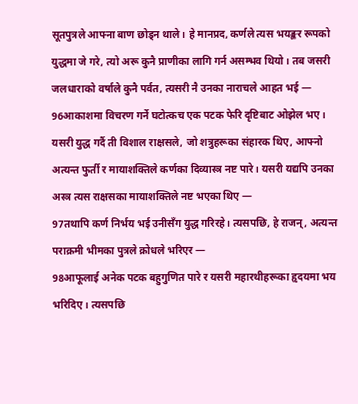सूतपुत्रले आफ्ना बाण छोड्न थाले। हे मानप्रद, कर्णले त्यस भयङ्कर रूपको युद्धमा जे गरे, त्यो अरू कुनै प्राणीका लागि गर्न असम्भव थियो। तब जसरी जलधाराको वर्षाले कुनै पर्वत, त्यसरी नै उनका नाराचले आहत भई —
96आकाशमा विचरण गर्ने घटोत्कच एक पटक फेरि दृष्टिबाट ओझेल भए। यसरी युद्ध गर्दै ती विशाल राक्षसले, जो शत्रुहरूका संहारक थिए, आफ्नो अत्यन्त फुर्ती र मायाशक्तिले कर्णका दिव्यास्त्र नष्ट पारे। यसरी यद्यपि उनका अस्त्र त्यस राक्षसका मायाशक्तिले नष्ट भएका थिए —
97तथापि कर्ण निर्भय भई उनीसँग युद्ध गरिरहे। त्यसपछि, हे राजन्, अत्यन्त पराक्रमी भीमका पुत्रले क्रोधले भरिएर —
98आफूलाई अनेक पटक बहुगुणित पारे र यसरी महारथीहरूका हृदयमा भय भरिदिए। त्यसपछि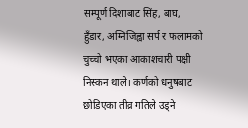सम्पूर्ण दिशाबाट सिंह, बाघ, हुँडार, अग्निजिह्वा सर्प र फलामको चुच्चो भएका आकाशचारी पक्षी निस्कन थाले। कर्णको धनुषबाट छोडिएका तीव्र गतिले उड्ने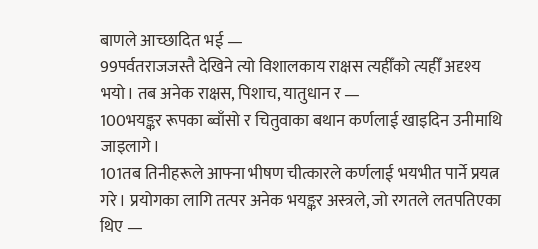बाणले आच्छादित भई —
99पर्वतराजजस्तै देखिने त्यो विशालकाय राक्षस त्यहीँको त्यहीँ अदृश्य भयो। तब अनेक राक्षस, पिशाच, यातुधान र —
100भयङ्कर रूपका ब्वाँसो र चितुवाका बथान कर्णलाई खाइदिन उनीमाथि जाइलागे।
101तब तिनीहरूले आफ्ना भीषण चीत्कारले कर्णलाई भयभीत पार्ने प्रयत्न गरे। प्रयोगका लागि तत्पर अनेक भयङ्कर अस्त्रले, जो रगतले लतपतिएका थिए —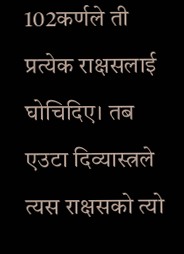102कर्णले ती प्रत्येक राक्षसलाई घोचिदिए। तब एउटा दिव्यास्त्रले त्यस राक्षसको त्यो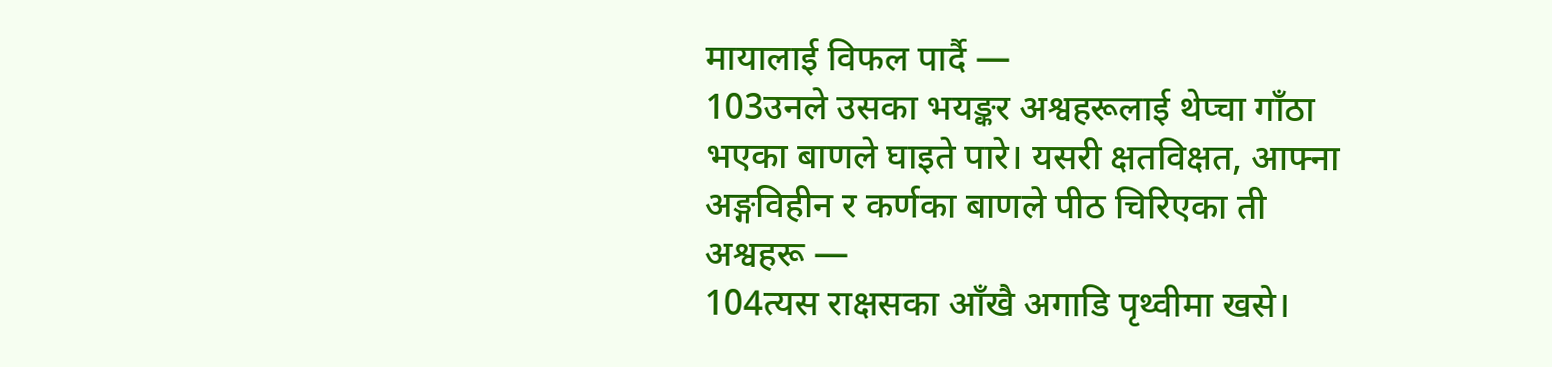मायालाई विफल पार्दै —
103उनले उसका भयङ्कर अश्वहरूलाई थेप्चा गाँठा भएका बाणले घाइते पारे। यसरी क्षतविक्षत, आफ्ना अङ्गविहीन र कर्णका बाणले पीठ चिरिएका ती अश्वहरू —
104त्यस राक्षसका आँखै अगाडि पृथ्वीमा खसे।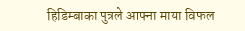हिडिम्बाका पुत्रले आफ्ना माया विफल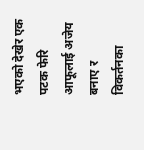भएको देखेर एक पटक फेरि आफूलाई अजेय बनाए र विकर्तनका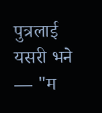पुत्रलाई यसरी भने — "म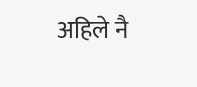अहिले नै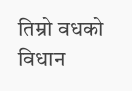तिम्रो वधको विधान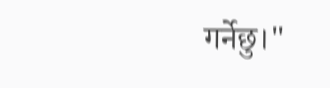गर्नेछु।"